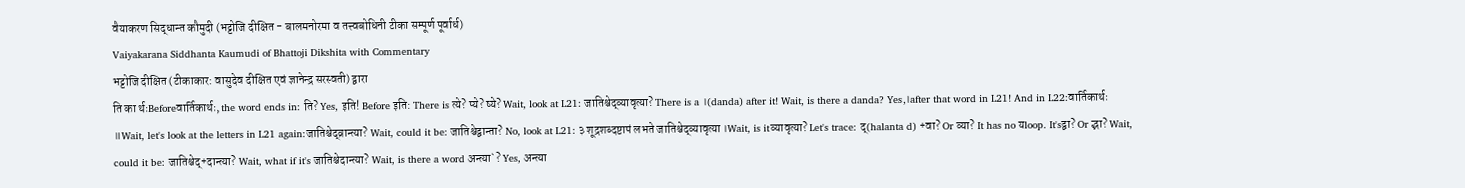वैयाकरण सिद्धान्त कौमुदी (भट्टोजि दीक्षित - बालमनोरमा व तत्त्वबोधिनी टीका सम्पूर्ण पूर्वार्ध)
Vaiyakarana Siddhanta Kaumudi of Bhattoji Dikshita with Commentary
भट्टोजि दीक्षित (टीकाकार: वासुदेव दीक्षित एवं ज्ञानेन्द्र सरस्वती) द्वारा
ति का र्थःBeforeवार्तिकार्थः, the word ends in: ति? Yes, इति! Before इति: There is त्ये? प्ये? ष्ये? Wait, look at L21: जातिश्चेद्व्यावृत्या? There is a ।(danda) after it! Wait, is there a danda? Yes,।after that word in L21! And in L22:वार्तिकार्थः ॥Wait, let's look at the letters in L21 again:जातिश्चेद्व्रान्त्या? Wait, could it be: जातिश्चेद्वान्ता? No, look at L21: ३ शूद्रशब्दष्टापं लभते जातिश्चेद्व्यावृत्या ।Wait, is itव्यावृत्या? Let's trace: द्(halanta d) +वा? Or व्या? It has no यloop. It'sद्वा? Or द्भा? Wait, could it be: जातिश्चेद्+दान्त्या? Wait, what if it's जातिश्चेदान्त्या? Wait, is there a word अन्त्या`? Yes, अन्त्या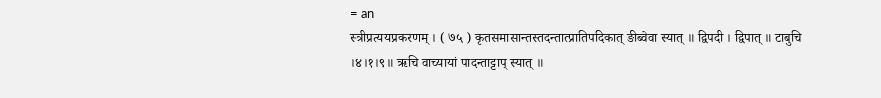= an
स्त्रीप्रत्ययप्रकरणम् । ( ७५ ) कृतसमासान्तस्तदन्तात्प्रातिपदिकात् ङीब्वेवा स्यात् ॥ द्विपदी । द्विपात् ॥ टाबुचि ।४।१।९॥ ऋचि वाच्यायां पादन्ताट्टाप् स्यात् ॥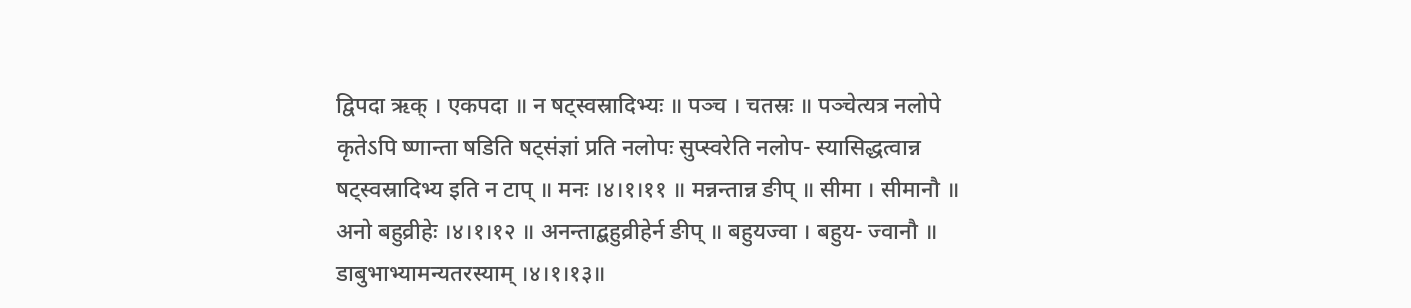द्विपदा ऋक् । एकपदा ॥ न षट्स्वस्रादिभ्यः ॥ पञ्च । चतस्रः ॥ पञ्चेत्यत्र नलोपे कृतेऽपि ष्णान्ता षडिति षट्संज्ञां प्रति नलोपः सुप्स्वरेति नलोप- स्यासिद्धत्वान्न षट्स्वस्रादिभ्य इति न टाप् ॥ मनः ।४।१।११ ॥ मन्नन्तान्न ङीप् ॥ सीमा । सीमानौ ॥ अनो बहुव्रीहेः ।४।१।१२ ॥ अनन्ताद्बहुव्रीहेर्न ङीप् ॥ बहुयज्वा । बहुय- ज्वानौ ॥ डाबुभाभ्यामन्यतरस्याम् ।४।१।१३॥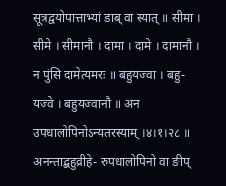सूत्रद्वयोपात्ताभ्यां डाब् वा स्यात् ॥ सीमा । सीमे । सीमानौ । दामा । दामे । दामानौ । न पुंसि दामेत्यमरः ॥ बहुयज्वा । बहु- यज्वे । बहुयज्वानौ ॥ अन उपधालोपिनोऽन्यतरस्याम् ।४।१।२८ ॥ अनन्ताद्बहुव्रीहे- रुपधालोपिनो वा ङीप्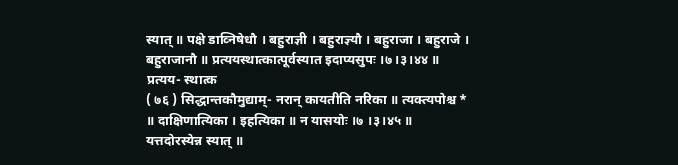स्यात् ॥ पक्षे डाव्निषेधौ । बहुराज्ञी । बहुराज्ञ्यौ । बहुराजा । बहुराजे । बहुराजानौ ॥ प्रत्ययस्थात्कात्पूर्वस्यात इदाप्यसुपः ।७।३।४४ ॥ प्रत्यय- स्थात्क
( ७६ ) सिद्धान्तकौमुद्याम्- नरान् कायतीति नरिका ॥ त्यक्त्यपोश्च * ॥ दाक्षिणात्यिका । इहत्यिका ॥ न यासयोः ।७ ।३।४५ ॥ यत्तदोरस्येन्न स्यात् ॥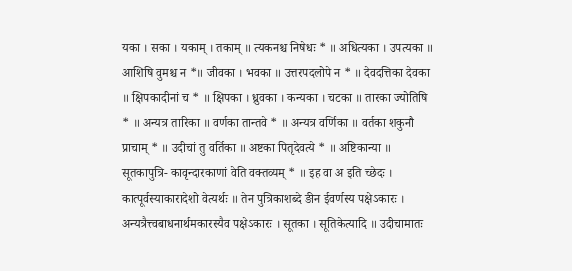यका । सका । यकाम् । तकाम् ॥ त्यकनश्च निषेधः * ॥ अधित्यका । उपत्यका ॥ आशिषि वुमश्च न *॥ जीवका । भवका ॥ उत्तरपदलोपे न * ॥ देवदत्तिका देवका ॥ क्षिपकादीनां च * ॥ क्षिपका । ध्रुवका । कन्यका । चटका ॥ तारका ज्योतिषि * ॥ अन्यत्र तारिका ॥ वर्णका तान्तवे * ॥ अन्यत्र वर्णिका ॥ वर्तका शकुनौ प्राचाम् * ॥ उदीचां तु वर्तिका ॥ अष्टका पितृदेवत्ये * ॥ अष्टिकान्या ॥ सूतकापुत्रि- कावृन्दारकाणां वेति वक्तव्यम् * ॥ इह वा अ इति च्छेदः । कात्पूर्वस्याकारादेशो वेत्यर्थः ॥ तेन पुत्रिकाशब्दे ङीन ईवर्णस्य पक्षेऽकारः । अन्यत्रैत्त्वबाधनार्थमकारस्यैव पक्षेऽकारः । सूतका । सूतिकेत्यादि ॥ उदीचामातः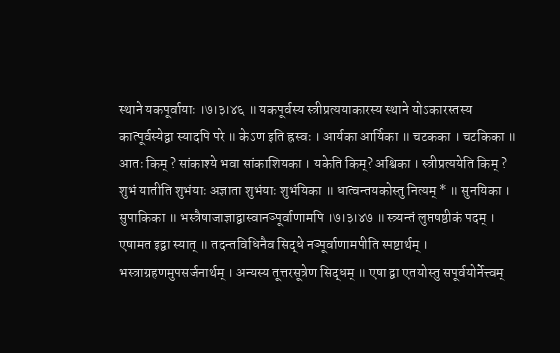स्थाने यकपूर्वायाः ।७।३।४६ ॥ यकपूर्वस्य स्त्रीप्रत्ययाकारस्य स्थाने योऽकारस्तस्य कात्पूर्वस्येद्वा स्यादपि परे ॥ केऽण इति ह्रस्वः । आर्यका आर्यिका ॥ चटकका । चटकिका ॥ आतः किम् ? सांकाश्ये भवा सांकाशियका । यकेति किम्? अश्विका । स्त्रीप्रत्ययेति किम् ? शुभं यातीति शुभंयाः अज्ञाता शुभंयाः शुभंयिका ॥ धात्वन्तयकोस्तु नित्यम् * ॥ सुनयिका । सुपाकिका ॥ भस्त्रैषाजाज्ञाद्वास्वानञ्पूर्वाणामपि ।७।३।४७ ॥ स्त्र्यन्तं लुप्तषष्ठीकं पदम् । एषामत इद्वा स्यात् ॥ तदन्तविधिनैव सिद्धे नञ्पूर्वाणामपीति स्पष्टार्थम् । भस्त्राग्रहणमुपसर्जनार्थम् । अन्यस्य तूत्तरसूत्रेण सिद्धम् ॥ एषा द्वा एतयोस्तु सपूर्वयोर्नेत्त्वम्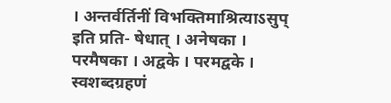। अन्तर्वर्तिनीं विभक्तिमाश्रित्याऽसुप् इति प्रति- षेधात् । अनेषका । परमैषका । अद्वके । परमद्वके । स्वशब्दग्रहणं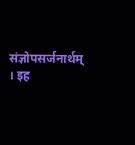संज्ञोपसर्जनार्थम् । इह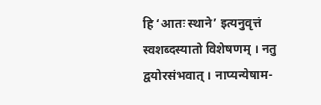हि ‘आतः स्थाने’ इत्यनुवृत्तं स्वशब्दस्यातो विशेषणम् । नतु द्वयोरसंभवात् । नाप्यन्येषाम-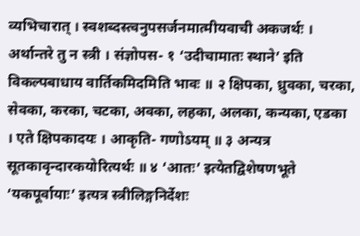व्यभिचारात् । स्वशब्दस्त्वनुपसर्जनमात्मीयवाची अकजर्थः । अर्थान्तरे तु न स्त्री । संज्ञोपस- १ ‘उदीचामातः स्थाने’ इति विकल्पबाधाय वार्तिकमिदमिति भावः ॥ २ क्षिपका, ध्रुवका, चरका, सेवका, करका, चटका, अवका, लहका, अलका, कन्यका, एडका । एते क्षिपकादयः । आकृति- गणोऽयम् ॥ ३ अन्यत्र सूतकावृन्दारकयोरित्यर्थः ॥ ४ ‘आतः’ इत्येतद्विशेषणभूते ‘यकपूर्वायाः’ इत्यत्र स्त्रीलिङ्गनिर्देशः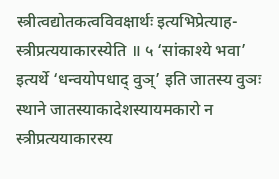स्त्रीत्वद्योतकत्वविवक्षार्थः इत्यभिप्रेत्याह-स्त्रीप्रत्ययाकारस्येति ॥ ५ ‘सांकाश्ये भवा’ इत्यर्थे ‘धन्वयोपधाद् वुञ्’ इति जातस्य वुञः स्थाने जातस्याकादेशस्यायमकारो न स्त्रीप्रत्ययाकारस्य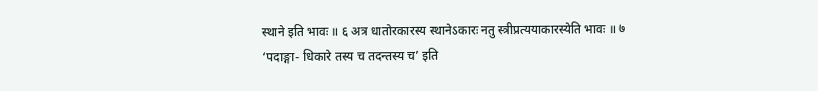स्थाने इति भावः ॥ ६ अत्र धातोरकारस्य स्थानेऽकारः नतु स्त्रीप्रत्ययाकारस्येति भावः ॥ ७ ‘पदाङ्गा- धिकारे तस्य च तदन्तस्य च’ इति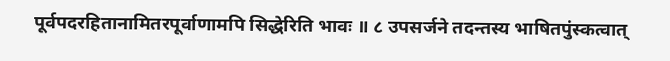पूर्वपदरहितानामितरपूर्वाणामपि सिद्धेरिति भावः ॥ ८ उपसर्जने तदन्तस्य भाषितपुंस्कत्वात्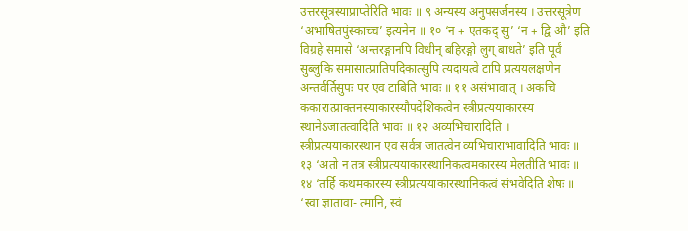उत्तरसूत्रस्याप्राप्तेरिति भावः ॥ ९ अन्यस्य अनुपसर्जनस्य । उत्तरसूत्रेण ‘अभाषितपुंस्काच्च’ इत्यनेन ॥ १० ‘न + एतकद् सु’ ‘न + द्वि औ’ इति विग्रहे समासे ‘अन्तरङ्गानपि विधीन् बहिरङ्गो लुग् बाधते’ इति पूर्वं सुब्लुकि समासात्प्रातिपदिकात्सुपि त्यदायत्वे टापि प्रत्ययलक्षणेन अन्तर्वर्तिसुपः पर एव टाबिति भावः ॥ ११ असंभावात् । अकचि ककारात्प्राक्तनस्याकारस्यौपदेशिकत्वेन स्त्रीप्रत्ययाकारस्य स्थानेऽजातत्वादिति भावः ॥ १२ अव्यभिचारादिति । स्त्रीप्रत्ययाकारस्थान एव सर्वत्र जातत्वेन व्यभिचाराभावादिति भावः ॥ १३ ‘अतो न तत्र स्त्रीप्रत्ययाकारस्थानिकत्वमकारस्य मेलतीति भावः ॥ १४ ‘तर्हि कथमकारस्य स्त्रीप्रत्ययाकारस्थानिकत्वं संभवेदिति शेषः ॥ ‘स्वा ज्ञातावा- त्मानि, स्वं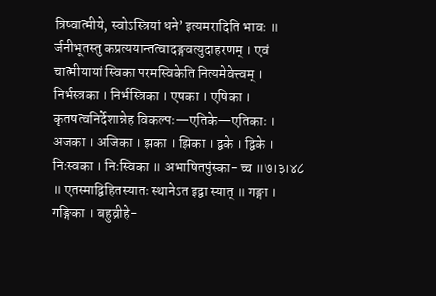त्रिष्वात्मीये, स्वोऽस्त्रियां धने’ इत्यमरादिति भावः ॥
र्जनीभूतस्तु कप्रत्ययान्तत्वादङ्गवत्युदाहरणम् । एवं चात्मीयायां स्विका परमस्विकेति नित्यमेवेत्त्वम् । निर्भस्त्रका । निर्भस्त्रिका । एषका । एषिका । कृतषत्वनिर्देशान्नेह विकल्पः—एतिके—एतिकाः । अजका । अजिका । झका । झिका । द्वके । द्विके । निःस्वका । निःस्विका ॥ अभाषितपुंस्का- च्च ॥७।३।४८ ॥ एतस्माद्विहितस्यातः स्थानेऽत इद्वा स्यात् ॥ गङ्गा । गङ्गिका । बहुव्रीहे-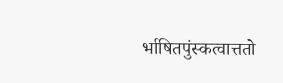र्भाषितपुंस्कत्वात्ततो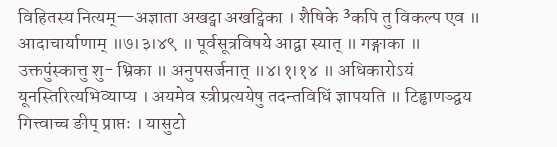विहितस्य नित्यम्—अज्ञाता अखट्वा अखट्विका । शैषिके ³कपि तु विकल्प एव ॥ आदाचार्याणाम् ॥७।३।४९ ॥ पूर्वसूत्रविषये आद्वा स्यात् ॥ गङ्गाका ॥ उक्तपुंस्कात्तु शु- भ्रिका ॥ अनुपसर्जनात् ॥४।१।१४ ॥ अधिकारोऽयं यूनस्तिरित्यभिव्याप्य । अयमेव स्त्रीप्रत्ययेषु तदन्तविधिं ज्ञापयति ॥ टिड्ढाणञ्द्वय
गित्त्वाच्च ङीप् प्राप्तः । यासुटो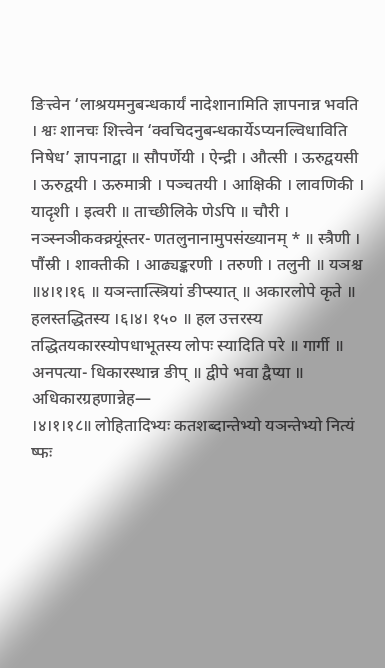ङित्त्वेन ‘लाश्रयमनुबन्धकार्यं नादेशानामिति ज्ञापनान्न भवति । श्वः शानचः शित्त्वेन ‘क्वचिदनुबन्धकार्येऽप्यनल्विधाविति निषेध’ ज्ञापनाद्वा ॥ सौपर्णेयी । ऐन्द्री । औत्सी । ऊरुद्वयसी । ऊरुद्वयी । ऊरुमात्री । पञ्चतयी । आक्षिकी । लावणिकी । यादृशी । इत्वरी ॥ ताच्छीलिके णेऽपि ॥ चौरी । नञ्स्नञीकक्क्र्यूंस्तर- णतलुनानामुपसंख्यानम् * ॥ स्त्रैणी । पौंस्री । शाक्तीकी । आढ्यङ्करणी । तरुणी । तलुनी ॥ यञश्च ॥४।१।१६ ॥ यञन्तात्स्त्रियां ङीप्स्यात् ॥ अकारलोपे कृते ॥ हलस्तद्धितस्य ।६।४। १५० ॥ हल उत्तरस्य तद्धितयकारस्योपधाभूतस्य लोपः स्यादिति परे ॥ गार्गी ॥ अनपत्या- धिकारस्थान्न ङीप् ॥ द्वीपे भवा द्वैप्या ॥ अधिकारग्रहणान्नेह—
।४।१।१८॥ लोहितादिभ्यः कतशब्दान्तेभ्यो यञन्तेभ्यो नित्यं ष्फः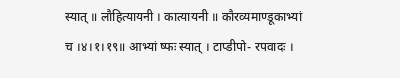स्यात् ॥ लौहित्यायनी । कात्यायनी ॥ कौरव्यमाण्डूकाभ्यां च ।४।१।१९॥ आभ्यां ष्फः स्यात् । टाप्डीपो- रपवादः ।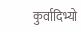कुर्वादिभ्यो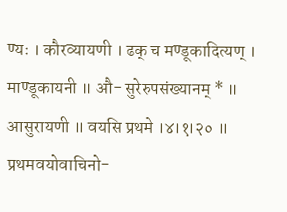ण्यः । कौरव्यायणी । ढक् च मण्डूकादित्यण् । माण्डूकायनी ॥ औ- सुरेरुपसंख्यानम् * ॥ आसुरायणी ॥ वयसि प्रथमे ।४।१।२० ॥ प्रथमवयोवाचिनो-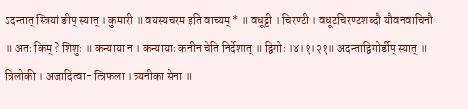ऽदन्तात् स्त्रियां ङीप् स्यात् । कुमारी ॥ वयस्यचरम इति वाच्यम् * ॥ वधूट्टी । चिरण्टी । वधूटचिरण्टशब्दौ यौवनवाचिनौ ॥ अतः किम् ? शिशुः ॥ कन्याया न । कन्यायाः कनीन चेति निर्देशात् ॥ द्विगोः ।४।१।२१॥ अदन्ताद्विगोर्डीप् स्यात् ॥ त्रिलोकी । अजादित्वा- त्त्रिफला । त्र्यनीका सेना ॥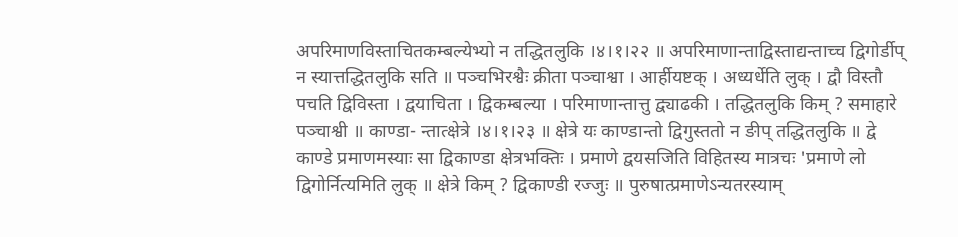अपरिमाणविस्ताचितकम्बल्येभ्यो न तद्धितलुकि ।४।१।२२ ॥ अपरिमाणान्ताद्विस्ताद्यन्ताच्च द्विगोर्डीप् न स्यात्तद्धितलुकि सति ॥ पञ्चभिरश्वैः क्रीता पञ्चाश्वा । आर्हीयष्टक् । अध्यर्धेति लुक् । द्वौ विस्तौ पचति द्विविस्ता । द्वयाचिता । द्विकम्बल्या । परिमाणान्तात्तु द्व्याढकी । तद्धितलुकि किम् ? समाहारे पञ्चाश्वी ॥ काण्डा- न्तात्क्षेत्रे ।४।१।२३ ॥ क्षेत्रे यः काण्डान्तो द्विगुस्ततो न ङीप् तद्धितलुकि ॥ द्वे काण्डे प्रमाणमस्याः सा द्विकाण्डा क्षेत्रभक्तिः । प्रमाणे द्वयसजिति विहितस्य मात्रचः 'प्रमाणे लो द्विगोर्नित्यमिति लुक् ॥ क्षेत्रे किम् ? द्विकाण्डी रज्जुः ॥ पुरुषात्प्रमाणेऽन्यतरस्याम्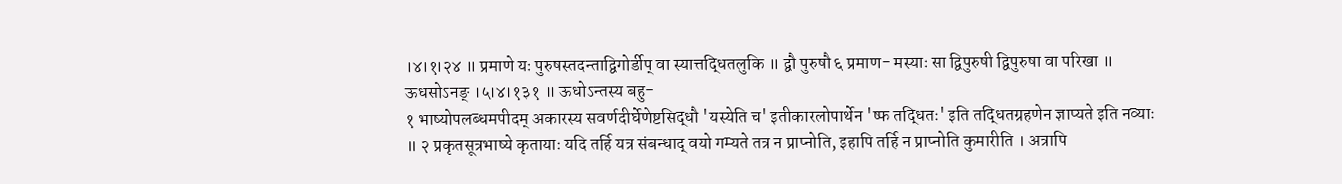।४।१।२४ ॥ प्रमाणे यः पुरुषस्तदन्ताद्विगोर्डीप् वा स्यात्तद्धितलुकि ॥ द्वौ पुरुषौ ६ प्रमाण- मस्याः सा द्विपुरुषी द्विपुरुषा वा परिखा ॥ ऊधसोऽनङ् ।५।४।१३१ ॥ ऊधोऽन्तस्य बहु-
१ भाष्योपलब्धमपीदम् अकारस्य सवर्णदीर्घेणेष्टसिद्धौ 'यस्येति च' इतीकारलोपार्थेन 'ष्फ तद्धितः' इति तद्धितग्रहणेन ज्ञाप्यते इति नव्याः ॥ २ प्रकृतसूत्रभाष्ये कृतायाः यदि तर्हि यत्र संबन्धाद् वयो गम्यते तत्र न प्राप्नोति, इहापि तर्हि न प्राप्नोति कुमारीति । अत्रापि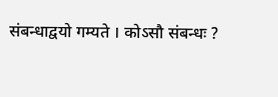संबन्धाद्वयो गम्यते । कोऽसौ संबन्धः ?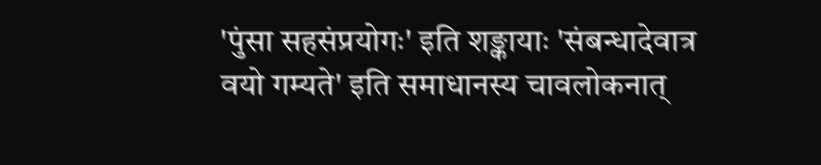'पुंसा सहसंप्रयोगः' इति शङ्कायाः 'संबन्धादेवात्र वयो गम्यते' इति समाधानस्य चावलोकनात्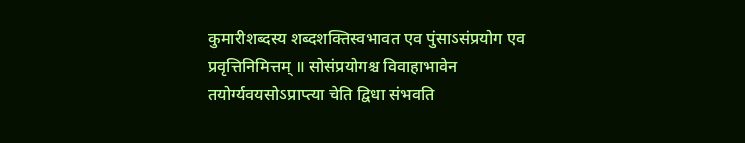कुमारीशब्दस्य शब्दशक्तिस्वभावत एव पुंसाऽसंप्रयोग एव प्रवृत्तिनिमित्तम् ॥ सोसंप्रयोगश्च विवाहाभावेन तयोर्ग्यवयसोऽप्राप्त्या चेति द्विधा संभवति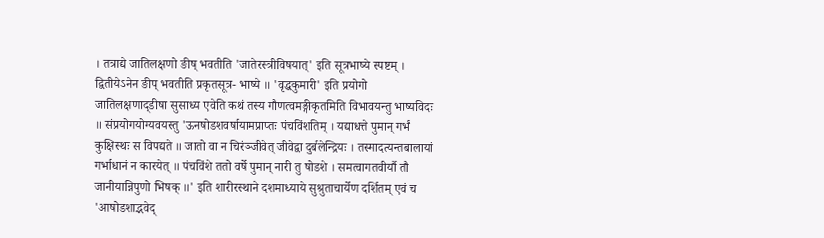। तत्राद्ये जातिलक्षणो ङीष् भवतीति 'जातेरस्त्रीविषयात्' इति सूत्रभाष्ये स्पष्टम् । द्वितीयेऽनेन ङीप् भवतीति प्रकृतसूत्र- भाष्ये ॥ 'वृद्धकुमारी' इति प्रयोगो जातिलक्षणाद्डीषा सुसाध्य एवेति कथं तस्य गौणत्वमङ्गीकृतमिति विभावयन्तु भाष्यविदः ॥ संप्रयोगयोग्यवयस्तु 'ऊनषोडशवर्षायामप्राप्तः पंचविंशतिम् । यद्याधत्ते पुमान् गर्भं कुक्षिस्थः स विपद्यते ॥ जातो वा न चिरंञ्जीवेत् जीवेद्वा दुर्बलेन्द्रियः । तस्मादत्यन्तबालायां गर्भाधानं न कारयेत् ॥ पंचविंशे ततो वर्षे पुमान् नारी तु षोडशे । समत्वागतवीर्यौ तौ जानीयान्निपुणो भिषक् ॥' इति शारीरस्थाने दशमाध्याये सुश्रुताचार्येण दर्शितम् एवं च 'आषोडशाद्भवेद्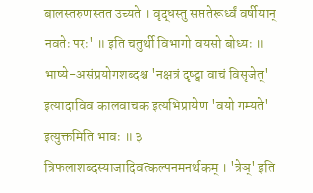बालस्तरुणस्तत उच्यते । वृद्धस्तु सप्ततेरूर्ध्वं वर्षीयान् नवतेः परः' ॥ इति चतुर्थी विभागो वयसो बोध्यः ॥ भाष्ये-असंप्रयोगशब्दश्च 'नक्षत्रं दृष्ट्वा वाचं विसृजेत्' इत्यादाविव कालवाचक इत्यभिप्रायेण 'वयो गम्यते' इत्युक्तमिति भावः ॥ ३ त्रिफलाशब्दस्याजादिवत्कल्पनमनर्थकम् । 'त्रेञ्' इति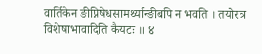वार्तिकेन ङीप्निषेधसामर्थ्यान्ङीबपि न भवति । तयोरत्र विशेषाभावादिति कैयटः ॥ ४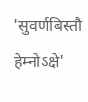'सुवर्णबिस्तौ हेम्नोऽक्षे'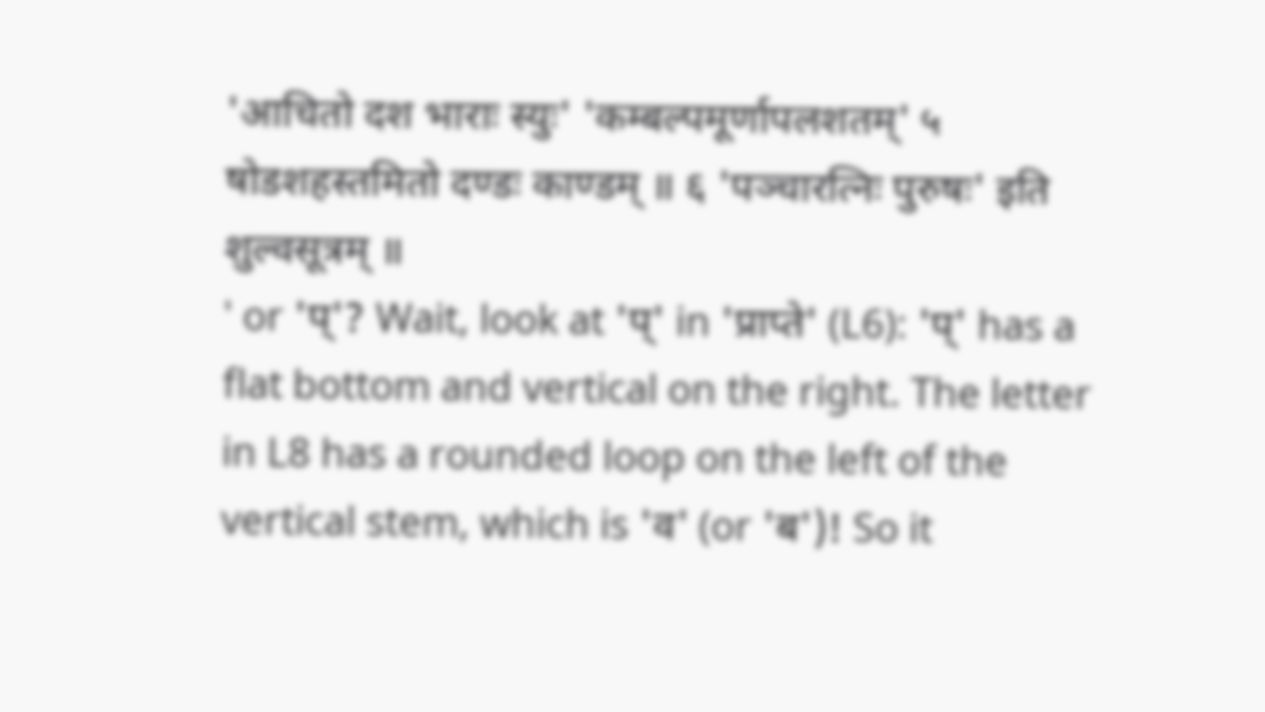'आचितो दश भाराः स्युः' 'कम्बल्पमूर्णापलशतम्' ५ षोडशहस्तमितो दण्डः काण्डम् ॥ ६ 'पञ्चारत्निः पुरुषः' इति शुल्वसूत्रम् ॥
' or 'प्'? Wait, look at 'प्' in 'प्राप्ते' (L6): 'प्' has a flat bottom and vertical on the right. The letter in L8 has a rounded loop on the left of the vertical stem, which is 'व' (or 'ब')! So it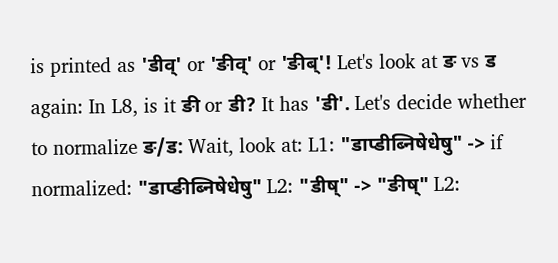is printed as 'डीव्' or 'ङीव्' or 'ङीब्'! Let's look at ङ vs ड again: In L8, is it ङी or डी? It has 'डी'. Let's decide whether to normalize ङ/ड: Wait, look at: L1: "डाप्डीब्निषेधेषु" -> if normalized: "डाप्ङीब्निषेधेषु" L2: "डीष्" -> "ङीष्" L2: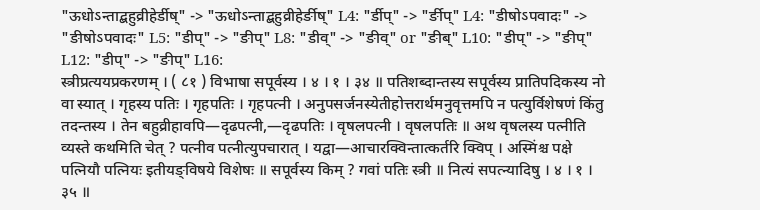"ऊधोऽन्ताद्बहुव्रीहेर्डीष्" -> "ऊधोऽन्ताद्बहुव्रीहेर्ङीष्" L4: "र्डीप्" -> "र्ङीप्" L4: "डीषोऽपवादः" -> "ङीषोऽपवादः" L5: "डीप्" -> "ङीप्" L8: "डीव्" -> "ङीव्" or "ङीब्" L10: "डीप्" -> "ङीप्" L12: "डीप्" -> "ङीप्" L16:
स्त्रीप्रत्ययप्रकरणम् । ( ८१ ) विभाषा सपूर्वस्य । ४ । १ । ३४ ॥ पतिशब्दान्तस्य सपूर्वस्य प्रातिपदिकस्य नो वा स्यात् । गृहस्य पतिः । गृहपतिः । गृहपत्नी । अनुपसर्जनस्येतीहोत्तरार्थमनुवृत्तमपि न पत्युर्विशेषणं किंतु तदन्तस्य । तेन बहुव्रीहावपि—दृढपत्नी,—दृढपतिः । वृषलपत्नी । वृषलपतिः ॥ अथ वृषलस्य पत्नीति व्यस्ते कथमिति चेत् ? पत्नीव पत्नीत्युपचारात् । यद्वा—आचारक्विन्तात्कर्तरि क्विप् । अस्मिंश्च पक्षे पत्नियौ पत्नियः इतीयङ्विषये विशेषः ॥ सपूर्वस्य किम् ? गवां पतिः स्त्री ॥ नित्यं सपत्न्यादिषु । ४ । १ । ३५ ॥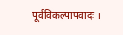पूर्वविकल्पापवादः ।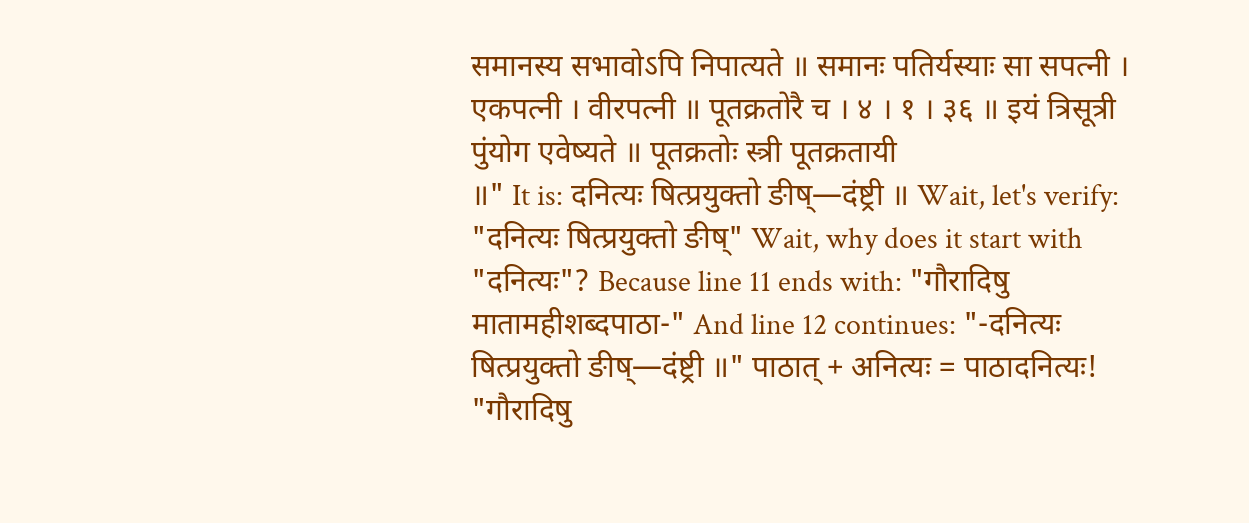समानस्य सभावोऽपि निपात्यते ॥ समानः पतिर्यस्याः सा सपत्नी । एकपत्नी । वीरपत्नी ॥ पूतक्रतोरै च । ४ । १ । ३६ ॥ इयं त्रिसूत्री पुंयोग एवेष्यते ॥ पूतक्रतोः स्त्री पूतक्रतायी
॥" It is: दनित्यः षित्प्रयुक्तो ङीष्—दंष्ट्री ॥ Wait, let's verify: "दनित्यः षित्प्रयुक्तो ङीष्" Wait, why does it start with "दनित्यः"? Because line 11 ends with: "गौरादिषु मातामहीशब्दपाठा-" And line 12 continues: "-दनित्यः षित्प्रयुक्तो ङीष्—दंष्ट्री ॥" पाठात् + अनित्यः = पाठादनित्यः! "गौरादिषु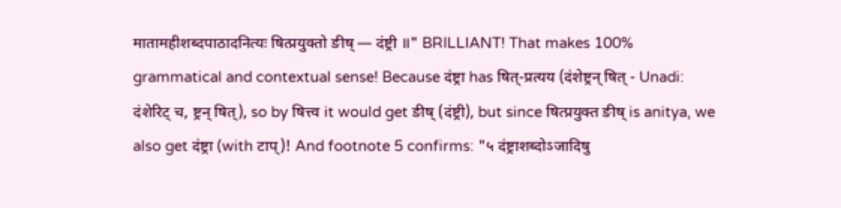मातामहीशब्दपाठादनित्यः षित्प्रयुक्तो ङीष् — दंष्ट्री ॥" BRILLIANT! That makes 100% grammatical and contextual sense! Because दंष्ट्रा has षित्-प्रत्यय (दंशेष्ट्रन् षित् - Unadi: दंशेरिट् च, ष्ट्रन् षित्), so by षित्त्व it would get ङीष् (दंष्ट्री), but since षित्प्रयुक्त ङीष् is anitya, we also get दंष्ट्रा (with टाप्)! And footnote 5 confirms: "५ दंष्ट्राशब्दोऽजादिषु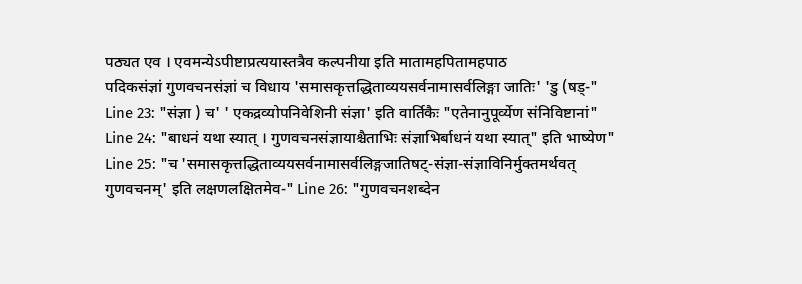पठ्यत एव । एवमन्येऽपीष्टाप्रत्ययास्तत्रैव कल्पनीया इति मातामहपितामहपाठ
पदिकसंज्ञां गुणवचनसंज्ञां च विधाय 'समासकृत्तद्धिताव्ययसर्वनामासर्वलिङ्गा जातिः' 'डु (षड्-" Line 23: "संज्ञा ) च' ' एकद्रव्योपनिवेशिनी संज्ञा' इति वार्तिकैः "एतेनानुपूर्व्येण संनिविष्टानां" Line 24: "बाधनं यथा स्यात् । गुणवचनसंज्ञायाश्चैताभिः संज्ञाभिर्बाधनं यथा स्यात्" इति भाष्येण" Line 25: "च 'समासकृत्तद्धिताव्ययसर्वनामासर्वलिङ्गजातिषट्-संज्ञा-संज्ञाविनिर्मुक्तमर्थवत् गुणवचनम्' इति लक्षणलक्षितमेव-" Line 26: "गुणवचनशब्देन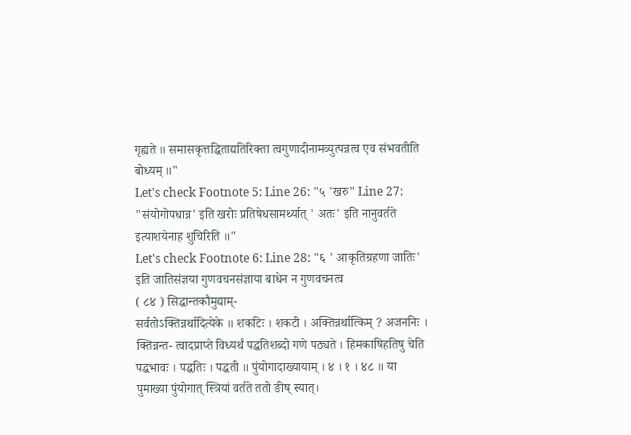गृह्यते ॥ समासकृत्तद्धिताद्यतिरिक्ता त्वगुणादीनामव्युत्पन्नत्व एव संभवतीति बोध्यम् ॥"
Let's check Footnote 5: Line 26: "५ 'खरु" Line 27: "संयोगोपधान्न' इति खरोः प्रतिषेधसामर्थ्यात् ' अतः' इति नानुवर्तते इत्याशयेनाह शुचिरिति ॥"
Let's check Footnote 6: Line 28: "६ ' आकृतिग्रहणा जातिः' इति जातिसंज्ञया गुणवचनसंज्ञाया बाधेन न गुणवचनत्व
( ८४ ) सिद्धान्तकौमुद्याम्-
सर्वतोऽक्तिन्नर्थादित्येके ॥ शकटिः । शकटी । अक्तिन्नर्थात्किम् ? अजननिः । क्तिन्नन्त- त्वादप्राप्ते विध्यर्थं पद्धतिशब्दो गणे पठ्यते । हिमकाषिहतिषु चेति पद्धभावः । पद्धतिः । पद्धती ॥ पुंयोगादाख्यायाम् । ४ । १ । ४८ ॥ या पुमाख्या पुंयोगात् स्त्रियां वर्तते ततो ङीष् स्यात्।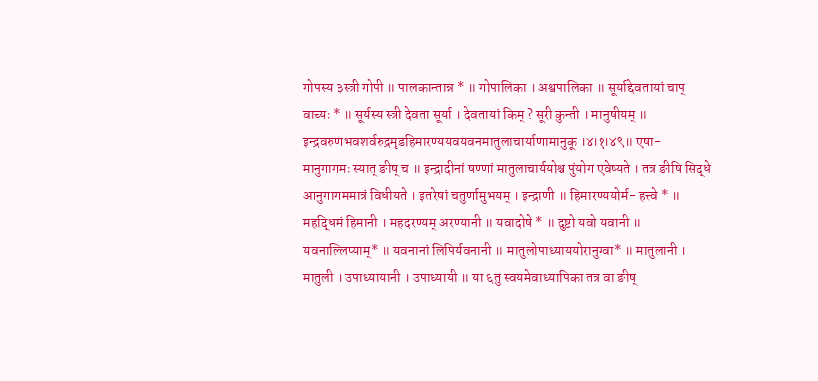गोपस्य ३स्त्री गोपी ॥ पालकान्तान्न * ॥ गोपालिका । अश्वपालिका ॥ सूर्याद्देवतायां चाप् वाच्यः * ॥ सूर्यस्य स्त्री देवता सूर्या । देवतायां किम् ? सूरी कुन्ती । मानुषीयम् ॥ इन्द्रवरुणभवशर्वरुद्रमृडहिमारण्ययवयवनमातुलाचार्याणामानुकू ।४।१।४९॥ एषा- मानुगागमः स्यात् ङीष् च ॥ इन्द्रादीनां षण्णां मातुलाचार्ययोश्च पुंयोग एवेष्यते । तत्र ङीषि सिद्धे आनुगागममात्रं विधीयते । इतरेषां चतुर्णामुभयम् । इन्द्राणी ॥ हिमारण्ययोर्म- हत्त्वे * ॥ महद्धिमं हिमानी । महदरण्यम् अरण्यानी ॥ यवादोषे * ॥ दुष्टो यवो यवानी ॥ यवनाल्लिप्याम्* ॥ यवनानां लिपिर्यवनानी ॥ मातुलोपाध्याययोरानुग्वा* ॥ मातुलानी । मातुली । उपाध्यायानी । उपाध्यायी ॥ या ६तु स्वयमेवाध्यापिका तत्र वा ङीष्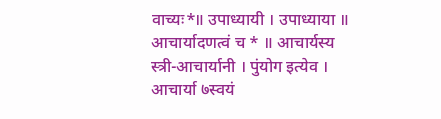वाच्यः*॥ उपाध्यायी । उपाध्याया ॥ आचार्यादणत्वं च * ॥ आचार्यस्य स्त्री-आचार्यानी । पुंयोग इत्येव । आचार्या ७स्वयं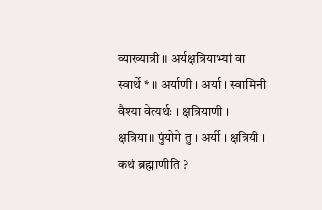व्याख्यात्री ॥ अर्यक्षत्रियाभ्यां वा स्वार्थे * ॥ अर्याणी । अर्या । स्वामिनी वैश्या वेत्यर्थः । क्षत्रियाणी । क्षत्रिया॥ पुंयोगे तु । अर्यी । क्षत्रियी । कथं ब्रह्माणीति ?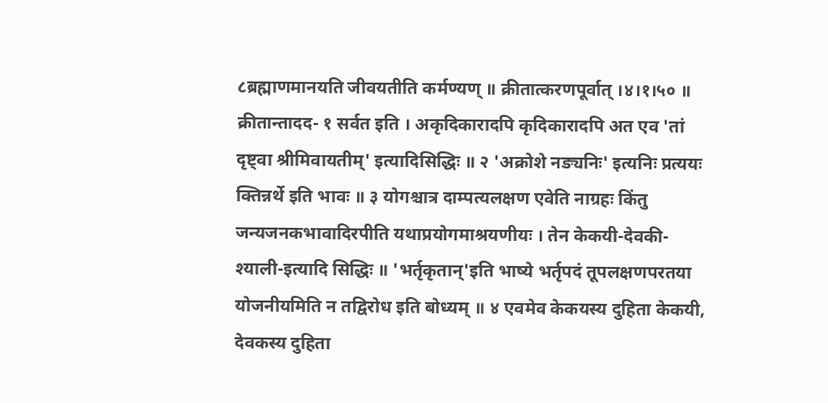८ब्रह्माणमानयति जीवयतीति कर्मण्यण् ॥ क्रीतात्करणपूर्वात् ।४।१।५० ॥ क्रीतान्तादद- १ सर्वत इति । अकृदिकारादपि कृदिकारादपि अत एव 'तां दृष्ट्वा श्रीमिवायतीम्' इत्यादिसिद्धिः ॥ २ 'अक्रोशे नङ्यनिः' इत्यनिः प्रत्ययः क्तिन्नर्थे इति भावः ॥ ३ योगश्चात्र दाम्पत्यलक्षण एवेति नाग्रहः किंतु जन्यजनकभावादिरपीति यथाप्रयोगमाश्रयणीयः । तेन केकयी-देवकी-श्याली-इत्यादि सिद्धिः ॥ 'भर्तृकृतान्'इति भाष्ये भर्तृपदं तूपलक्षणपरतया योजनीयमिति न तद्विरोध इति बोध्यम् ॥ ४ एवमेव केकयस्य दुहिता केकयी, देवकस्य दुहिता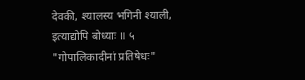देवकी, श्यालस्य भगिनी श्याली, इत्याद्योपि बोध्याः ॥ ५ "गोपालिकादीनां प्रतिषेधः"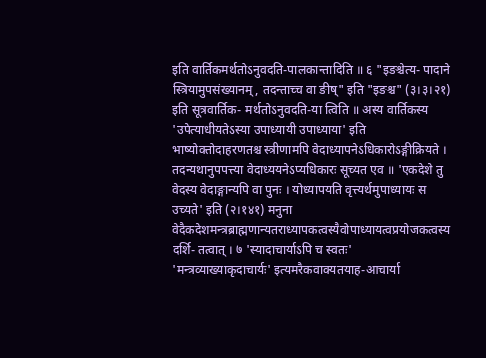इति वार्तिकमर्थतोऽनुवदति-पालकान्तादिति ॥ ६ "इङश्चेत्य- पादाने स्त्रियामुपसंख्यानम्, तदन्ताच्च वा ङीष्" इति "इङश्च" (३।३।२१) इति सूत्रवार्तिक- मर्थतोऽनुवदति-या त्विति ॥ अस्य वार्तिकस्य 'उपेत्याधीयतेऽस्या उपाध्यायी उपाध्याया' इति भाष्योक्तोदाहरणतश्च स्त्रीणामपि वेदाध्यापनेऽधिकारोऽङ्गीक्रियते । तदन्यथानुपपत्त्या वेदाध्ययनेऽप्यधिकारः सूच्यत एव ॥ 'एकदेशे तु वेदस्य वेदाङ्गान्यपि वा पुनः । योध्यापयति वृत्त्यर्थमुपाध्यायः स उच्यते' इति (२।१४१) मनुना वेदैकदेशमन्त्रब्राह्मणान्यतराध्यापकत्वस्यैवोपाध्यायत्वप्रयोजकत्वस्य दर्शि- तत्वात् । ७ 'स्यादाचार्याऽपि च स्वतः' 'मन्त्रव्याख्याकृदाचार्यः' इत्यमरैकवाक्यतयाह-आचार्या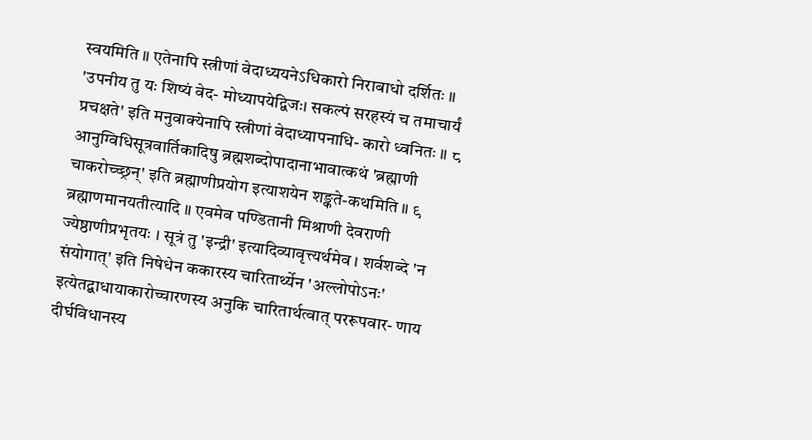स्वयमिति ॥ एतेनापि स्त्रीणां वेदाध्ययनेऽधिकारो निराबाधो दर्शितः ॥ 'उपनीय तु यः शिष्यं वेद- मोध्यापयेद्विजः। सकल्पं सरहस्यं च तमाचार्यं प्रचक्षते' इति मनुवाक्येनापि स्त्रीणां वेदाध्यापनाधि- कारो ध्वनितः ॥ ८ आनुग्विधिसूत्रवार्तिकादिषु ब्रह्मशब्दोपादानाभावात्कथं 'ब्रह्माणी चाकरोच्च्छ्रन्' इति ब्रह्माणीप्रयोग इत्याशयेन शङ्कते-कथमिति ॥ ९ ब्रह्माणमानयतीत्यादि ॥ एवमेव पण्डितानी मिश्राणी देवराणी ज्येष्ठाणीप्रभृतयः । सूत्रं तु 'इन्द्री' इत्यादिव्यावृत्त्यर्थमेव । शर्वशब्दे 'न संयोगात्' इति निषेधेन ककारस्य चारितार्थ्येन 'अल्लोपोऽनः' इत्येतद्बाधायाकारोच्चारणस्य अनुकि चारितार्थत्वात् पररूपवार- णाय दीर्घविधानस्य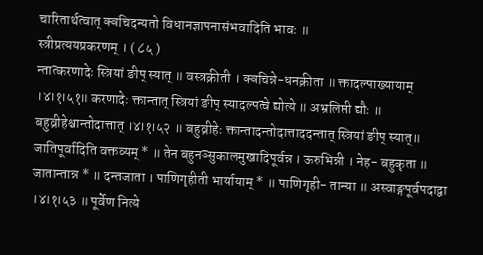चारितार्थत्वात् क्वचिदन्यतो विधानज्ञापनासंभवादिति भावः ॥
स्त्रीप्रत्ययप्रकरणम् । ( ८५ )
न्तात्करणादेः स्त्रियां ङीप् स्यात् ॥ वस्त्रक्रीती । क्वचिन्ने-धनक्रीता ॥ क्तादल्पाख्यायाम् ।४।१।५१॥ करणादेः क्तान्तात् स्त्रियां ङीप् स्यादल्पत्वे द्योत्ये ॥ अभ्रलिप्ती द्यौः ॥ बहुव्रीहेश्चान्तोदात्तात् ।४।१।५२ ॥ बहुव्रीहेः क्तान्तादन्तोदात्ताददन्तात् स्त्रियां ङीप् स्यात्॥ जातिपूर्वादिति वक्तव्यम् * ॥ तेन बहुनञ्सुकालमुखादिपूर्वन्न । ऊरुभिन्नी । नेह- बहुकृता ॥ जातान्तान्न * ॥ दन्तजाता । पाणिगृहीती भार्यायाम् * ॥ पाणिगृही- तान्या ॥ अस्वाङ्गपूर्वपदाद्वा ।४।१।५३ ॥ पूर्वेण नित्ये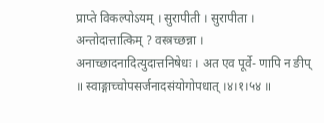प्राप्ते विकल्पोऽयम् । सुरापीती । सुरापीता । अन्तोदात्तात्किम् ? वस्त्रच्छन्ना । अनाच्छादनादित्युदात्तनिषेधः । अत एव पूर्वे- णापि न ङीप् ॥ स्वाङ्गाच्चोपसर्जनादसंयोगोपधात् ।४।१।५४ ॥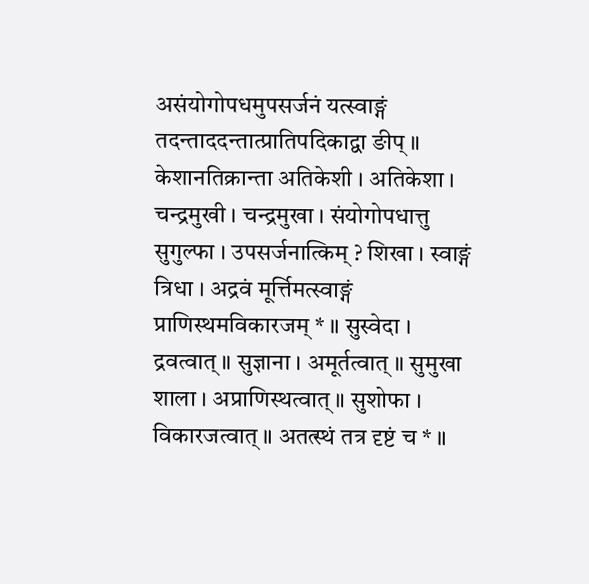असंयोगोपधमुपसर्जनं यत्स्वाङ्गं तदन्ताददन्तात्प्रातिपदिकाद्वा ङीप् ॥ केशानतिक्रान्ता अतिकेशी । अतिकेशा । चन्द्रमुखी । चन्द्रमुखा । संयोगोपधात्तु सुगुल्फा । उपसर्जनात्किम् ? शिखा । स्वाङ्गं त्रिधा । अद्रवं मूर्त्तिमत्स्वाङ्गं प्राणिस्थमविकारजम् * ॥ सुस्वेदा । द्रवत्वात् ॥ सुज्ञाना । अमूर्तत्वात् ॥ सुमुखा शाला । अप्राणिस्थत्वात् ॥ सुशोफा । विकारजत्वात् ॥ अतत्स्थं तत्र दृष्टं च * ॥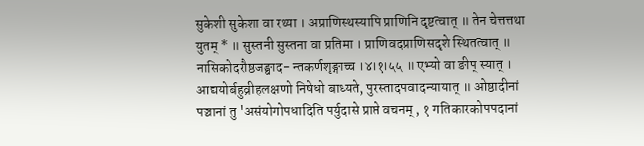सुकेशी सुकेशा वा रथ्या । अप्राणिस्थस्यापि प्राणिनि दृष्टत्वात् ॥ तेन चेत्तत्तथा युतम् * ॥ सुस्तनी सुस्तना वा प्रतिमा । प्राणिवदप्राणिसदृशे स्थितत्वात् ॥ नासिकोदरौष्ठजङ्घाद- न्तकर्णशृङ्गाच्च ।४।१।५५ ॥ एभ्यो वा ङीप् स्यात् । आद्ययोर्बहुव्रीहलक्षणो निषेधो बाध्यते, पुरस्तादपवादन्यायात् ॥ ओष्ठादीनां पञ्चानां तु 'असंयोगोपधादिति पर्युदासे प्राप्ते वचनम् , १ गतिकारकोपपदानां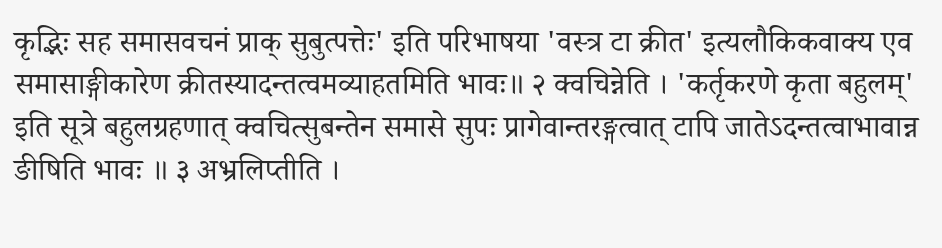कृद्भिः सह समासवचनं प्राक् सुबुत्पत्तेः' इति परिभाषया 'वस्त्र टा क्रीत' इत्यलौकिकवाक्य एव समासाङ्गीकारेण क्रीतस्यादन्तत्वमव्याहतमिति भावः॥ २ क्वचिन्नेति । 'कर्तृकरणे कृता बहुलम्' इति सूत्रे बहुलग्रहणात् क्वचित्सुबन्तेन समासे सुपः प्रागेवान्तरङ्गत्वात् टापि जातेऽदन्तत्वाभावान्न ङीषिति भावः ॥ ३ अभ्रलिप्तीति ।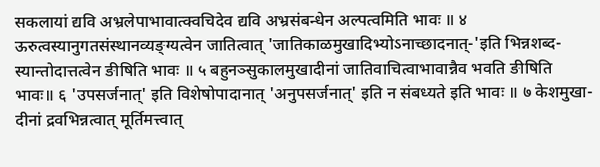सकलायां द्यवि अभ्रलेपाभावात्क्वचिदेव द्यवि अभ्रसंबन्धेन अल्पत्वमिति भावः ॥ ४ ऊरुत्वस्यानुगतसंस्थानव्यङ्ग्यत्वेन जातित्वात् 'जातिकाळमुखादिभ्योऽनाच्छादनात्-'इति भिन्नशब्द- स्यान्तोदात्तत्वेन ङीषिति भावः ॥ ५ बहुनञ्सुकालमुखादीनां जातिवाचित्वाभावान्नैव भवति ङीषिति भावः॥ ६ 'उपसर्जनात्' इति विशेषोपादानात् 'अनुपसर्जनात्' इति न संबध्यते इति भावः ॥ ७ केशमुखा- दीनां द्रवभिन्नत्वात् मूर्तिमत्त्वात्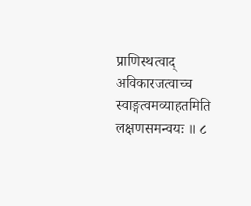प्राणिस्थत्वाद् अविकारजत्वाच्च स्वाङ्गत्वमव्याहतमिति लक्षणसमन्वयः ॥ ८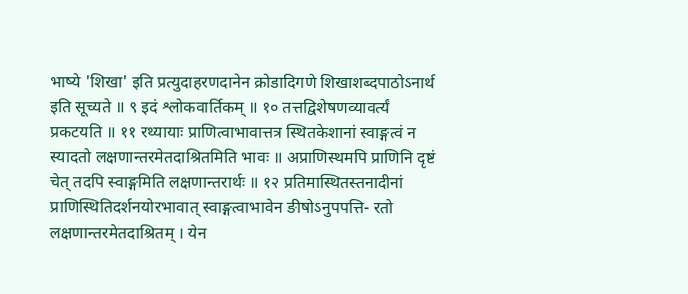भाष्ये 'शिखा' इति प्रत्युदाहरणदानेन क्रोडादिगणे शिखाशब्दपाठोऽनार्थ इति सूच्यते ॥ ९ इदं श्लोकवार्तिकम् ॥ १० तत्तद्विशेषणव्यावर्त्यं प्रकटयति ॥ ११ रथ्यायाः प्राणित्वाभावात्तत्र स्थितकेशानां स्वाङ्गत्वं न स्यादतो लक्षणान्तरमेतदाश्रितमिति भावः ॥ अप्राणिस्थमपि प्राणिनि दृष्टं चेत् तदपि स्वाङ्गमिति लक्षणान्तरार्थः ॥ १२ प्रतिमास्थितस्तनादीनां प्राणिस्थितिदर्शनयोरभावात् स्वाङ्गत्वाभावेन ङीषोऽनुपपत्ति- रतो लक्षणान्तरमेतदाश्रितम् । येन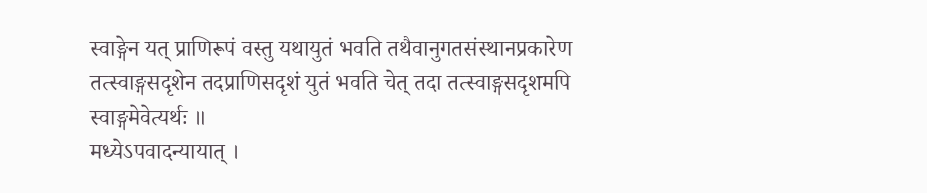स्वाङ्गेन यत् प्राणिरूपं वस्तु यथायुतं भवति तथैवानुगतसंस्थानप्रकारेण तत्स्वाङ्गसदृशेन तदप्राणिसदृशं युतं भवति चेत् तदा तत्स्वाङ्गसदृशमपि स्वाङ्गमेवेत्यर्थः ॥
मध्येऽपवादन्यायात् ।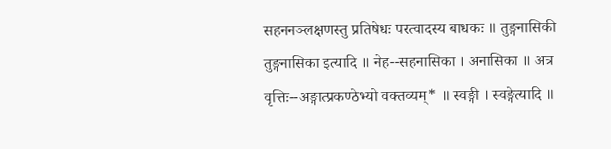सहननञ्लक्षणस्तु प्रतिषेधः परत्वादस्य बाधकः ॥ तुङ्गनासिकी तुङ्गनासिका इत्यादि ॥ नेह--सहनासिका । अनासिका ॥ अत्र वृत्तिः--अङ्गात्प्रकण्ठेभ्यो वक्तव्यम्* ॥ स्वङ्गी । स्वङ्गेत्यादि ॥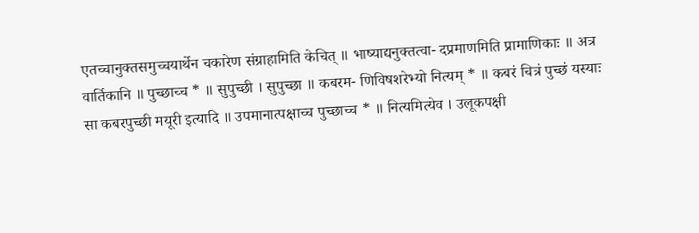एतच्चानुक्तसमुच्चयार्थेन चकारेण संग्राहामिति केचित् ॥ भाष्याद्यनुक्तत्वा- दप्रमाणमिति प्रामाणिकाः ॥ अत्र वार्तिकानि ॥ पुच्छाच्च * ॥ सुपुच्छी । सुपुच्छा ॥ कबरम- णिविषशरेभ्यो नित्यम् * ॥ कबरं चित्रं पुच्छं यस्याः सा कबरपुच्छी मयूरी इत्यादि ॥ उपमानात्पक्षाच्च पुच्छाच्च * ॥ नित्यमित्येव । उलूकपक्षी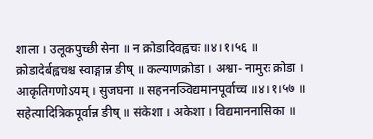शाला । उलूकपुच्छी सेना ॥ न क्रोडादिवह्वचः ॥४।१।५६ ॥ क्रोडादेर्बह्वचश्च स्वाङ्गान्न ङीष् ॥ कल्याणक्रोडा । अश्वा- नामुरः क्रोडा । आकृतिगणोऽयम् । सुजघना ॥ सहननञ्विद्यमानपूर्वाच्च ॥४।१।५७ ॥ सहेत्यादित्रिकपूर्वान्न ङीष् ॥ संकेशा । अकेशा । विद्यमाननासिका ॥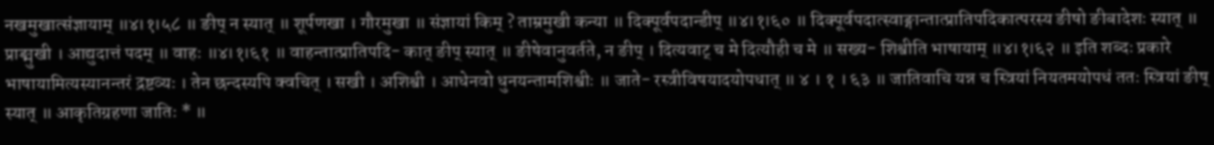नखमुखात्संज्ञायाम् ॥४।१।५८ ॥ ङीप् न स्यात् ॥ शूर्पणखा । गौरमुखा ॥ संज्ञायां किम् ? ताम्रमुखी कन्या ॥ दिक्पूर्वपदान्डीप् ॥४।१।६० ॥ दिक्पूर्वपदात्स्वाङ्गान्तात्प्रातिपदिकात्परस्य ङीषो ङीबादेशः स्यात् ॥ प्राङ्मुखी । आद्युदात्तं पदम् ॥ वाहः ॥४।१।६१ ॥ वाहन्तात्प्रातिपदि- कात् ङीप् स्यात् ॥ ङीषेवानुवर्तते, न ङीप् । दित्यवाट् च मे दित्यौही च मे ॥ सख्य- शिश्वीति भाषायाम् ॥४।१।६२ ॥ इति शब्दः प्रकारे भाषायामित्यस्यानन्तरं द्रष्टव्यः । तेन छन्दस्यपि क्वचित् । सखी । अशिश्वी । आधेनवो धुनयन्तामशिश्वीः ॥ जाते- रस्त्रीविषयादयोपधात् ॥ ४ । १ । ६३ ॥ जातिवाचि यन्न च स्त्रियां नियतमयोपधं ततः स्त्रियां ङीष् स्यात् ॥ आकृतिग्रहणा जातिः * ॥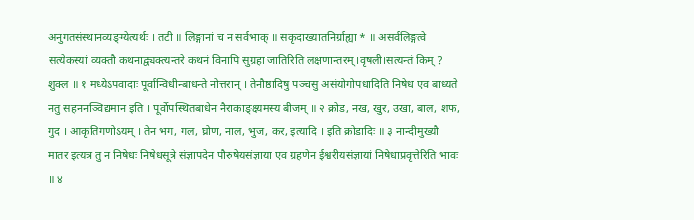अनुगतसंस्थानव्यङ्ग्येत्यर्थः । तटी ॥ लिङ्गानां च न सर्वभाक् ॥ सकृदाख्यातनिर्ग्राह्या * ॥ असर्वलिङ्गत्वे सत्येकस्यां व्यक्तौ कथनाद्व्यक्त्यन्तरे कथनं विनापि सुग्रहा जातिरिति लक्षणान्तरम्।वृषली।सत्यन्तं किम् ? शुक्ल ॥ १ मध्येऽपवादाः पूर्वान्विधीन्बाधन्ते नोत्तरान् । तेनौष्ठादिषु पञ्चसु असंयोगोपधादिति निषेध एव बाध्यते नतु सहननञ्विद्यमान इति । पूर्वोपस्थितबाधेन नैराकाङ्क्ष्यमस्य बीजम् ॥ २ क्रोड, नख, खुर, उखा, बाल, शफ, गुद । आकृतिगणोऽयम् । तेन भग, गल, घ्रोण, नाल, भुज, कर, इत्यादि । इति क्रोडादिः ॥ ३ नान्दीमुख्यौ मातर इत्यत्र तु न निषेधः निषेधसूत्रे संज्ञापदेन पौरुषेयसंज्ञाया एव ग्रहणेन ईश्वरीयसंज्ञायां निषेधाप्रवृत्तेरिति भावः ॥ ४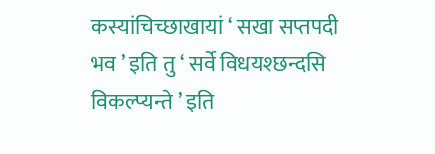कस्यांचिच्छाखायां ‘ सखा सप्तपदी भव ’ इति तु ‘ सर्वे विधयश्छन्दसि विकल्प्यन्ते ’ इति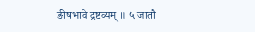ङीषभावे द्रष्टव्यम् ॥ ५ जातौ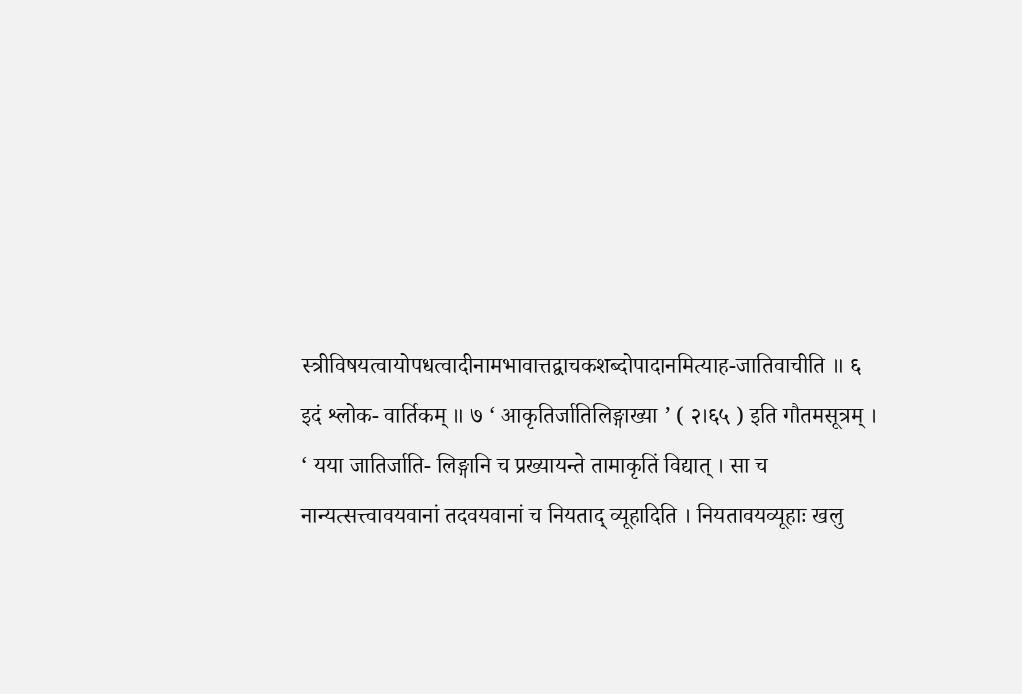स्त्रीविषयत्वायोपधत्वादीनामभावात्तद्वाचकशब्दोपादानमित्याह-जातिवाचीति ॥ ६ इदं श्लोक- वार्तिकम् ॥ ७ ‘ आकृतिर्जातिलिङ्गाख्या ’ ( २।६५ ) इति गौतमसूत्रम् । ‘ यया जातिर्जाति- लिङ्गानि च प्रख्यायन्ते तामाकृतिं विद्यात् । सा च नान्यत्सत्त्वावयवानां तदवयवानां च नियताद् व्यूहादिति । नियतावयव्यूहाः खलु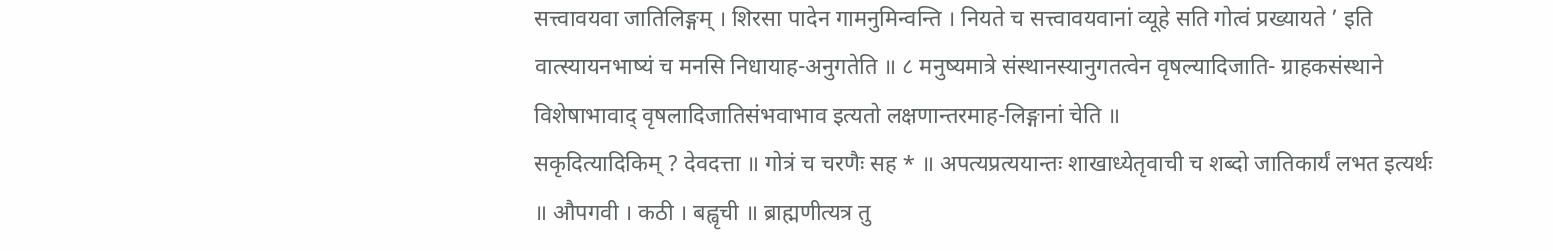सत्त्वावयवा जातिलिङ्गम् । शिरसा पादेन गामनुमिन्वन्ति । नियते च सत्त्वावयवानां व्यूहे सति गोत्वं प्रख्यायते ’ इति वात्स्यायनभाष्यं च मनसि निधायाह-अनुगतेति ॥ ८ मनुष्यमात्रे संस्थानस्यानुगतत्वेन वृषल्यादिजाति- ग्राहकसंस्थाने विशेषाभावाद् वृषलादिजातिसंभवाभाव इत्यतो लक्षणान्तरमाह-लिङ्गानां चेति ॥
सकृदित्यादिकिम् ? देवदत्ता ॥ गोत्रं च चरणैः सह * ॥ अपत्यप्रत्ययान्तः शाखाध्येतृवाची च शब्दो जातिकार्यं लभत इत्यर्थः ॥ औपगवी । कठी । बह्वृची ॥ ब्राह्मणीत्यत्र तु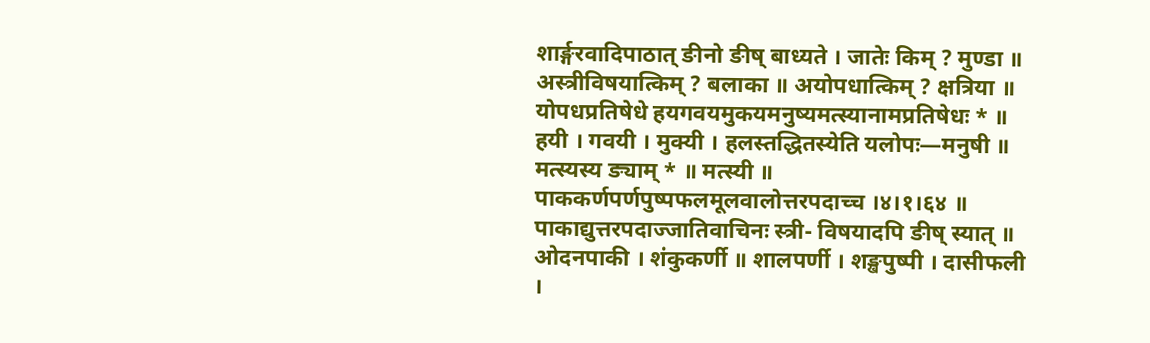शार्ङ्गरवादिपाठात् ङीनो ङीष् बाध्यते । जातेः किम् ? मुण्डा ॥ अस्त्रीविषयात्किम् ? बलाका ॥ अयोपधात्किम् ? क्षत्रिया ॥ योपधप्रतिषेधे हयगवयमुकयमनुष्यमत्स्यानामप्रतिषेधः * ॥ हयी । गवयी । मुक्यी । हलस्तद्धितस्येति यलोपः—मनुषी ॥ मत्स्यस्य ङ्याम् * ॥ मत्स्यी ॥ पाककर्णपर्णपुष्पफलमूलवालोत्तरपदाच्च ।४।१।६४ ॥ पाकाद्युत्तरपदाज्जातिवाचिनः स्त्री- विषयादपि ङीष् स्यात् ॥ ओदनपाकी । शंकुकर्णी ॥ शालपर्णी । शङ्खपुष्पी । दासीफली ।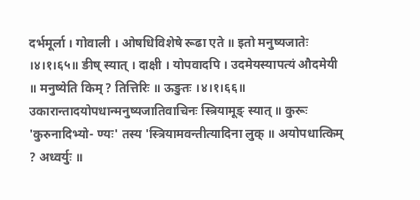दर्भमूर्ला । गोवाली । ओषधिविशेषे रूढा एते ॥ इतो मनुष्यजातेः ।४।१।६५॥ ङीष् स्यात् । दाक्षी । योपवादपि । उदमेयस्यापत्यं औदमेयी ॥ मनुष्येति किम् ? तित्तिरिः ॥ ऊङुतः ।४।१।६६॥ उकारान्तादयोपधान्मनुष्यजातिवाचिनः स्त्रियामूङ् स्यात् ॥ कुरूः 'कुरुनादिभ्यो- ण्यः' तस्य 'स्त्रियामवन्तीत्यादिना लुक् ॥ अयोपधात्किम् ? अध्वर्युः ॥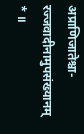अप्राणिजातेश्चा- रज्जवादीनामुपसंख्यानम् * ॥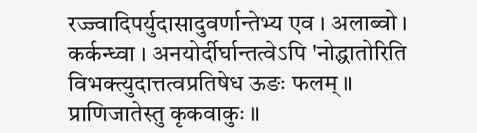रज्ज्वादिपर्युदासादुवर्णान्तेभ्य एव । अलाब्वो । कर्कन्ध्वा । अनयोर्दीर्घान्तत्वेऽपि 'नोद्धातोरिति विभक्त्युदात्तत्वप्रतिषेध ऊङः फलम् ॥ प्राणिजातेस्तु कृकवाकुः ॥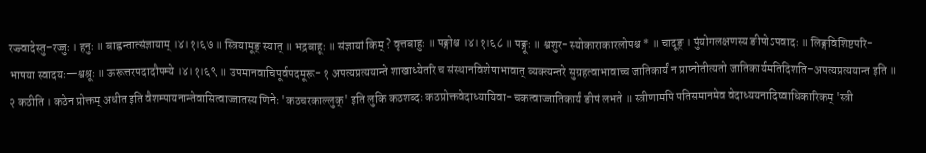रज्ज्वादेस्तु–रज्जुः । हनुः ॥ बाह्वन्तात्संज्ञायाम् ।४।१।६७ ॥ स्त्रियामूङ् स्यात् ॥ भद्रबाहूः ॥ संज्ञायां किम् ? वृत्तबाहुः ॥ पङ्गोश्च ।४।१।६८ ॥ पङ्गूः ॥ श्वशुर- स्योकाराकारलोपश्च * ॥ चादूङ् । पुंयोगलक्षणस्य ङीषोऽपवादः ॥ लिङ्गविशिष्टपरि- भाषया स्वादयः—श्वश्रूः ॥ ऊरूत्तरपदादौपम्ये ।४।१।६९ ॥ उपमानवाचिपूर्वपदमूरू- १ अपत्यप्रत्ययान्ते शाखाध्येतरि च संस्थानविशेषाभावात् व्यक्त्यन्तरे सुग्रहत्वाभावाच्च जातिकार्यं न प्राप्नोतीत्यतो जातिकार्यमतिदिशति–अपत्यप्रत्ययान्त इति ॥ २ कठीति । कठेन प्रोक्तम् अधीत इति वैशम्पायनान्तेवासित्वाज्जातस्य णिनेः 'कठचरकाल्लुक्' इति लुकि कठशब्दः कठप्रोक्तवेदाध्यायिवा- चकत्वाज्जातिकार्यं ङीषं लभते ॥ स्त्रीणामपि पतिसमानमेव वेदाध्ययनादिष्वाधिकारिकम् 'स्त्री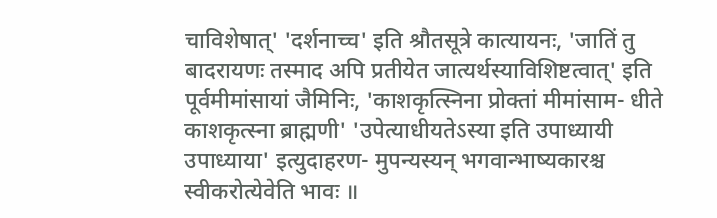चाविशेषात्' 'दर्शनाच्च' इति श्रौतसूत्रे कात्यायनः, 'जातिं तु बादरायणः तस्माद अपि प्रतीयेत जात्यर्थस्याविशिष्टत्वात्' इति पूर्वमीमांसायां जैमिनिः, 'काशकृत्स्निना प्रोक्तां मीमांसाम- धीते काशकृत्स्ना ब्राह्मणी' 'उपेत्याधीयतेऽस्या इति उपाध्यायी उपाध्याया' इत्युदाहरण- मुपन्यस्यन् भगवान्भाष्यकारश्च स्वीकरोत्येवेति भावः ॥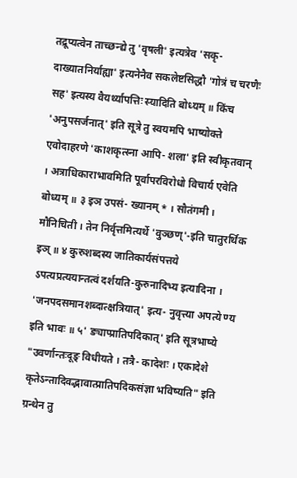तद्रूप्यत्वेन ताच्छन्द्ये तु 'वृषली' इत्यत्रेव 'सकृ- दाख्यातनिर्याह्या' इत्यनेनैव सकलेष्टसिद्धौ 'गोत्रं च चरणैः सह' इत्यस्य वैयर्थ्यापत्तिः स्यादिति बोध्यम् ॥ किंच 'अनुपसर्जनात्' इति सूत्रे तु स्वयमपि भाष्योक्ते एवोदाहरणे 'काशकृत्स्ना आपि- शला' इति स्वीकृतवान् । अत्राधिकाराभावमिति पूर्वापरविरोधो विचार्य एवेति बोध्यम् ॥ ३ इञ उपसं- ख्यानम् * । सौतंगमी । मौनिचिती । तेन निर्वृत्तमित्यर्थे 'वुञ्छण्'-इति चातुरर्थिक इञ् ॥ ४ कुरुशब्दस्य जातिकार्यसंपत्तये ऽपत्यप्रत्ययान्तत्वं दर्शयति-कुरुनादिभ्य इत्यादिना । 'जनपदसमानशब्दात्क्षत्रियात्' इत्य- नुवृत्त्या अपत्ये ण्य इति भावः ॥ ५' ङ्याप्प्रातिपदिकात्' इति सूत्रभाष्ये "उवर्णान्तःदूङ् विधीयते । तत्रै- कादेशः । एकादेशे कृतेऽन्तादिवद्भावात्प्रातिपदिकसंज्ञा भविष्यति" इति ग्रन्थेन तु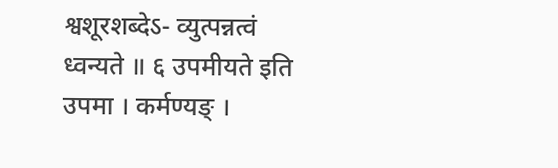श्वशूरशब्देऽ- व्युत्पन्नत्वं ध्वन्यते ॥ ६ उपमीयते इति उपमा । कर्मण्यङ् ।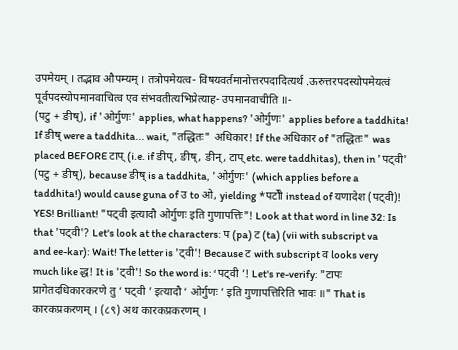उपमेयम् । तद्भाव औपम्यम् । तत्रोपमेयत्व- विषयवर्तमानोत्तरपदादित्यर्थ .ऊरुत्तरपदस्योपमेयत्वं पूर्वपदस्योपमानवाचित्व एव संभवतीत्यभिप्रेत्याह- उपमानवाचीति ॥-
(पटु + ङीष्), if 'ओर्गुणः' applies, what happens? 'ओर्गुणः' applies before a taddhita! If ङीष् were a taddhita... wait, "तद्धितः" अधिकार! If the अधिकार of "तद्धितः" was placed BEFORE टाप् (i.e. if ङीप्, ङीष्, ङीन्, टाप् etc. were taddhitas), then in 'पट्वी' (पटु + ङीष्), because ङीष् is a taddhita, 'ओर्गुणः' (which applies before a taddhita!) would cause guna of उ to ओ, yielding *पटोी instead of यणादेश (पट्वी)! YES! Brilliant! "पट्वी इत्यादौ ओर्गुणः इति गुणापत्तिः"! Look at that word in line 32: Is that 'पट्वी'? Let's look at the characters: प (pa) ट (ta) (vii with subscript va and ee-kar): Wait! The letter is 'ट्वी'! Because ट with subscript व looks very much like द्ध! It is 'ट्वी'! So the word is: ‘ पट्वी ’! Let's re-verify: "टापः प्रागेतदधिकारकरणे तु ‘ पट्वी ’ इत्यादौ ‘ ओर्गुणः ’ इति गुणापत्तिरिति भावः ॥" That is
कारकप्रकरणम् । (८९) अथ कारकप्रकरणम् ।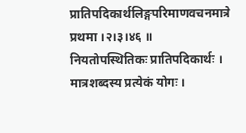प्रातिपदिकार्थलिङ्गपरिमाणवचनमात्रे प्रथमा ।२।३।४६ ॥ नियतोपस्थितिकः प्रातिपदिकार्थः । मात्रशब्दस्य प्रत्येकं योगः ।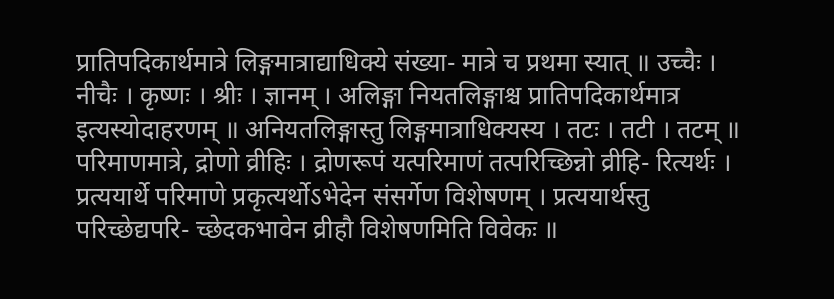प्रातिपदिकार्थमात्रे लिङ्गमात्राद्याधिक्ये संख्या- मात्रे च प्रथमा स्यात् ॥ उच्चैः । नीचैः । कृष्णः । श्रीः । ज्ञानम् । अलिङ्गा नियतलिङ्गाश्च प्रातिपदिकार्थमात्र इत्यस्योदाहरणम् ॥ अनियतलिङ्गास्तु लिङ्गमात्राधिक्यस्य । तटः । तटी । तटम् ॥ परिमाणमात्रे, द्रोणो व्रीहिः । द्रोणरूपं यत्परिमाणं तत्परिच्छिन्नो व्रीहि- रित्यर्थः । प्रत्ययार्थे परिमाणे प्रकृत्यर्थोऽभेदेन संसर्गेण विशेषणम् । प्रत्ययार्थस्तु परिच्छेद्यपरि- च्छेदकभावेन व्रीहौ विशेषणमिति विवेकः ॥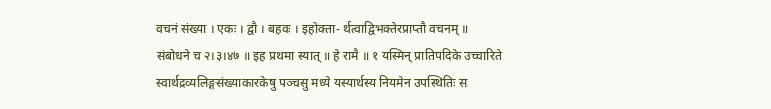वचनं संख्या । एकः । द्वौ । बहवः । इहोक्ता- र्थत्वाद्विभक्तेरप्राप्तौ वचनम् ॥ संबोधने च २।३।४७ ॥ इह प्रथमा स्यात् ॥ हे रामै ॥ १ यस्मिन् प्रातिपदिके उच्चारिते स्वार्थद्रव्यलिङ्गसंख्याकारकेषु पञ्चसु मध्ये यस्यार्थस्य नियमेन उपस्थितिः स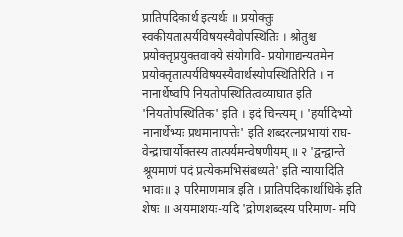प्रातिपदिकार्थ इत्यर्थः ॥ प्रयोक्तुः स्वकीयतात्पर्यविषयस्यैवोपस्थितिः । श्रोतुश्च प्रयोक्तृप्रयुक्तवाक्ये संयोगवि- प्रयोगाद्यन्यतमेन प्रयोक्तृतात्पर्यविषयस्यैवार्थस्योपस्थितिरिति । न नानार्थेष्वपि नियतोपस्थितित्वव्याघात इति 'नियतोपस्थितिक' इति । इदं चिन्त्यम् । 'हर्यादिभ्यो नानार्थेभ्यः प्रथमानापत्तेः' इति शब्दरत्नप्रभायां राघ- वेन्द्राचार्योक्तस्य तात्पर्यमन्वेषणीयम् ॥ २ 'द्वन्द्वान्ते श्रूयमाणं पदं प्रत्येकमभिसंबध्यते' इति न्यायादिति भावः॥ ३ परिमाणमात्र इति । प्रातिपदिकार्थाधिके इति शेषः ॥ अयमाशयः-यदि 'द्रोणशब्दस्य परिमाण- मपि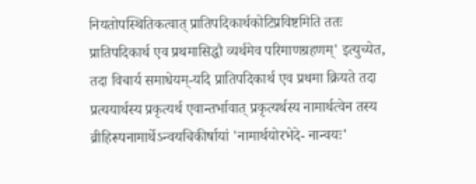नियतोपस्थितिकत्वात् प्रातिपदिकार्थकोटिप्रविष्टमिति ततः प्रातिपदिकार्थ एव प्रथमासिद्धौ व्यर्थमेव परिमाणग्रहणम्' इत्युच्येत, तदा विचार्य समाधेयम्-यदि प्रातिपदिकार्थ एव प्रथमा क्रियते तदा प्रत्ययार्थस्य प्रकृत्यर्थ एवान्तर्भावात् प्रकृत्यर्थस्य नामार्थत्वेन तस्य व्रीहिरूपनामार्थेऽन्वयचिकीर्षायां 'नामार्थयोरभेदे- नान्वयः'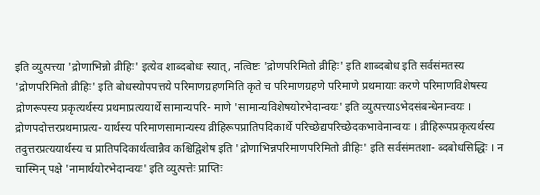इति व्युत्पत्त्या 'द्रोणाभिन्नो व्रीहिः' इत्येव शाब्दबोधः स्यात्, नत्विष्टः 'द्रोणपरिमितो व्रीहिः' इति शाब्दबोध इति सर्वसंमतस्य 'द्रोणपरिमितो व्रीहिः' इति बोधस्योपपत्तये परिमाणग्रहणमिति कृते च परिमाणग्रहणे परिमाणे प्रथमायाः करणे परिमाणविशेषस्य द्रोणरूपस्य प्रकृत्यर्थस्य प्रथमाप्रत्ययार्थे सामान्यपरि- माणे 'सामान्यविशेषयोरभेदान्वयः' इति व्युत्पत्त्याऽभेदसंबन्धेनान्वयः । द्रोणपदोत्तरप्रथमाप्रत्य- यार्थस्य परिमाणसामान्यस्य व्रीहिरूपप्रातिपदिकार्थे परिच्छेद्यपरिच्छेदकभावेनान्वयः । व्रीहिरूपप्रकृत्यर्थस्य तदुत्तरप्रत्ययार्थस्य च प्रातिपदिकार्थत्वान्नैव कश्चिद्विशेष इति 'द्रोणाभिन्नपरिमाणपरिमितो व्रीहिः' इति सर्वसंमतशा- ब्दबोधसिद्धिः । न चास्मिन् पक्षे 'नामार्थयोरभेदान्वयः' इति व्युत्पत्तेः प्राप्तिः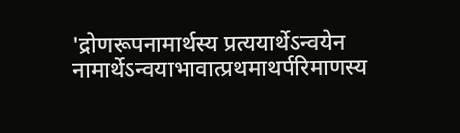'द्रोणरूपनामार्थस्य प्रत्ययार्थेऽन्वयेन नामार्थेऽन्वयाभावात्प्रथमाथर्परिमाणस्य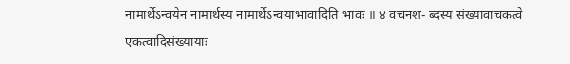नामार्थेऽन्वयेन नामार्थस्य नामार्थेऽन्वयाभावादिति भावः ॥ ४ वचनश- ब्दस्य संख्यावाचकत्वे एकत्वादिसंख्यायाः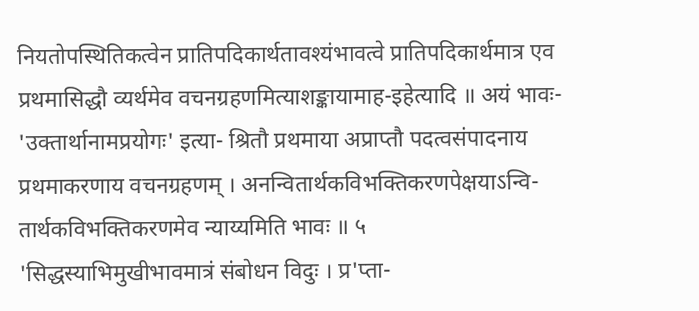नियतोपस्थितिकत्वेन प्रातिपदिकार्थतावश्यंभावत्वे प्रातिपदिकार्थमात्र एव प्रथमासिद्धौ व्यर्थमेव वचनग्रहणमित्याशङ्कायामाह-इहेत्यादि ॥ अयं भावः- 'उक्तार्थानामप्रयोगः' इत्या- श्रितौ प्रथमाया अप्राप्तौ पदत्वसंपादनाय प्रथमाकरणाय वचनग्रहणम् । अनन्वितार्थकविभक्तिकरणपेक्षयाऽन्वि- तार्थकविभक्तिकरणमेव न्याय्यमिति भावः ॥ ५ 'सिद्धस्याभिमुखीभावमात्रं संबोधन विदुः । प्र'प्ता-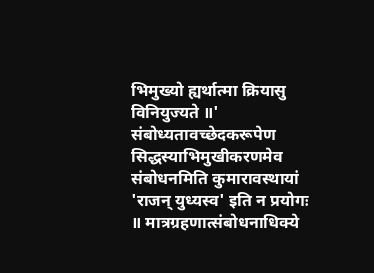भिमुख्यो ह्यर्थात्मा क्रियासु विनियुज्यते ॥' संबोध्यतावच्छेदकरूपेण सिद्धस्याभिमुखीकरणमेव संबोधनमिति कुमारावस्थायां 'राजन् युध्यस्व' इति न प्रयोगः ॥ मात्रग्रहणात्संबोधनाधिक्ये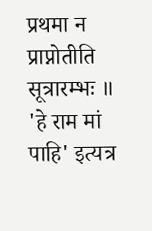प्रथमा न प्राप्नोतीति सूत्रारम्भः ॥ 'हे राम मां पाहि' इत्यत्र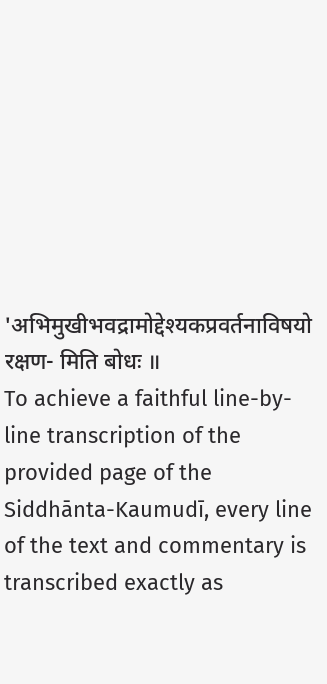'अभिमुखीभवद्रामोद्देश्यकप्रवर्तनाविषयो रक्षण- मिति बोधः ॥
To achieve a faithful line-by-line transcription of the provided page of the Siddhānta-Kaumudī, every line of the text and commentary is transcribed exactly as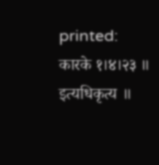printed:
कारके १।४।२३ ॥ इत्यधिकृत्य ॥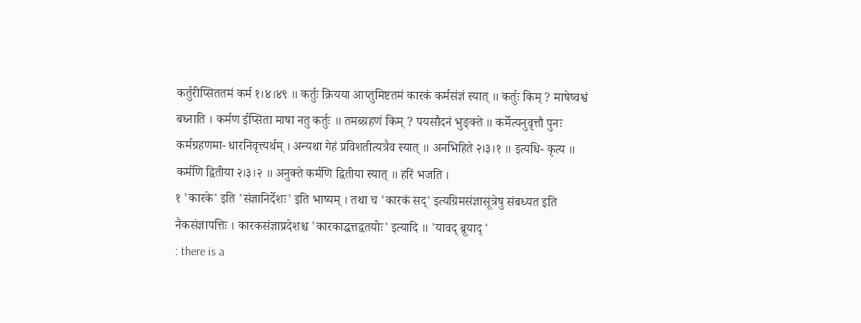कर्तुरीप्सिततमं कर्म १।४।४९ ॥ कर्तुः क्रियया आप्तुमिष्टतमं कारकं कर्मसंज्ञं स्यात् ॥ कर्तुः किम् ? माषेष्वश्वं बध्नाति । कर्मण ईप्सिता माषा नतु कर्तुः ॥ तमब्ग्रहणं किम् ? पयसौदनं भुङ्क्ते ॥ कर्मेत्यनुवृत्तौ पुनः कर्मग्रहणमा- धारनिवृत्त्यर्थम् । अन्यथा गेहं प्रविशतीत्यत्रैव स्यात् ॥ अनभिहिते २।३।१ ॥ इत्यधि- कृत्य ॥ कर्मणि द्वितीया २।३।२ ॥ अनुक्ते कर्मणि द्वितीया स्यात् ॥ हरिं भजति ।
१ 'कारके' इति 'संज्ञानिर्देशः' इति भाष्यम् । तथा च 'कारकं सद्' इत्यग्रिमसंज्ञासूत्रेषु संबध्यत इति नैकसंज्ञापत्तिः । कारकसंज्ञाप्रदेशश्च 'कारकाद्धत्तद्वतयोः' इत्यादि ॥ 'यावद् ब्रूयाद् '
: there is a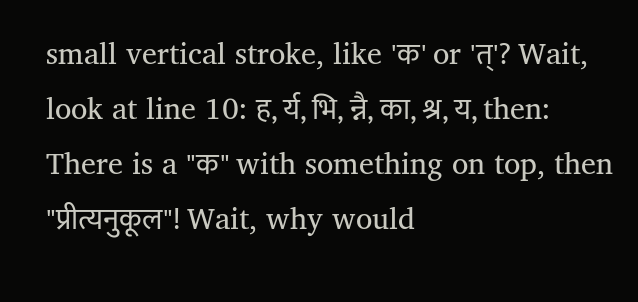small vertical stroke, like 'क' or 'त्'? Wait, look at line 10: ह, र्य, भि, न्नै, का, श्र, य, then: There is a "क" with something on top, then "प्रीत्यनुकूल"! Wait, why would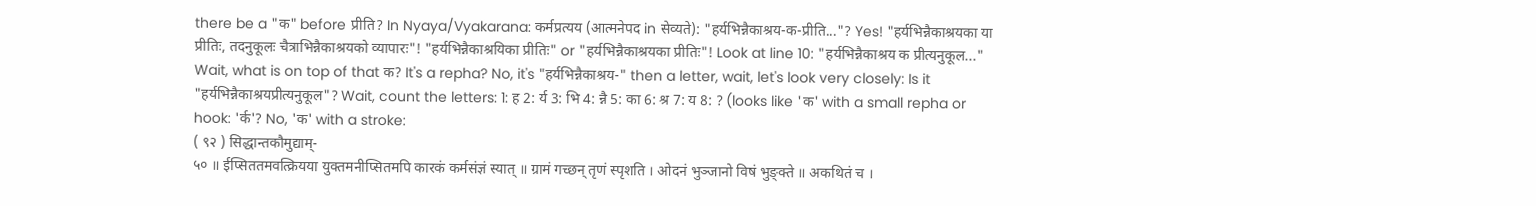there be a "क" before प्रीति? In Nyaya/Vyakarana: कर्मप्रत्यय (आत्मनेपद in सेव्यते): "हर्यभिन्नैकाश्रय-क-प्रीति..."? Yes! "हर्यभिन्नैकाश्रयका या प्रीतिः, तदनुकूलः चैत्राभिन्नैकाश्रयको व्यापारः"! "हर्यभिन्नैकाश्रयिका प्रीतिः" or "हर्यभिन्नैकाश्रयका प्रीतिः"! Look at line 10: "हर्यभिन्नैकाश्रय क प्रीत्यनुकूल..." Wait, what is on top of that क? It's a repha? No, it's "हर्यभिन्नैकाश्रय-" then a letter, wait, let's look very closely: Is it "हर्यभिन्नैकाश्रयप्रीत्यनुकूल"? Wait, count the letters: 1: ह 2: र्य 3: भि 4: न्नै 5: का 6: श्र 7: य 8: ? (looks like 'क' with a small repha or hook: 'र्क'? No, 'क' with a stroke:
( ९२ ) सिद्धान्तकौमुद्याम्-
५० ॥ ईप्सिततमवत्क्रियया युक्तमनीप्सितमपि कारकं कर्मसंज्ञं स्यात् ॥ ग्रामं गच्छन् तृणं स्पृशति । ओदनं भुञ्जानो विषं भुङ्क्ते ॥ अकथितं च ।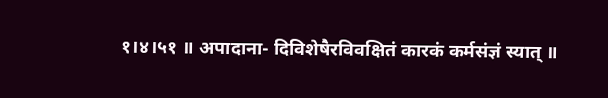१।४।५१ ॥ अपादाना- दिविशेषैरविवक्षितं कारकं कर्मसंज्ञं स्यात् ॥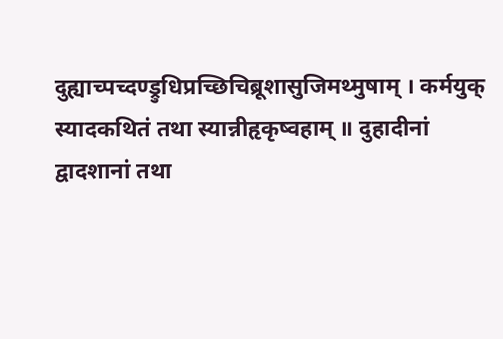दुह्याच्पच्दण्ड्रुधिप्रच्छिचिब्रूशासुजिमथ्मुषाम् । कर्मयुक् स्यादकथितं तथा स्यान्नीहृकृष्वहाम् ॥ दुहादीनां द्वादशानां तथा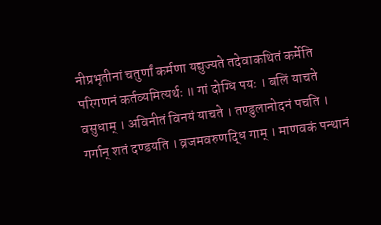नीप्रभृतीनां चतुर्णां कर्मणा यद्युज्यते तदेवाकथितं कर्मेति परिगणनं कर्तव्यमित्यर्थः ॥ गां दोग्धि पयः । बलिं याचते वसुधाम् । अविनीतं विनयं याचते । तण्डुलानोदनं पचति । गर्गान् शतं दण्डयति । व्रजमवरुणद्धि गाम् । माणवकं पन्थानं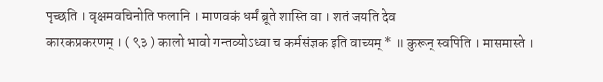पृच्छति । वृक्षमवचिनोति फलानि । माणवकं धर्मं ब्रूते शास्ति वा । शतं जयति देव
कारकप्रकरणम् । ( ९३ ) कालो भावो गन्तव्योऽध्वा च कर्मसंज्ञक इति वाच्यम् * ॥ कुरून् स्वपिति । मासमास्ते ।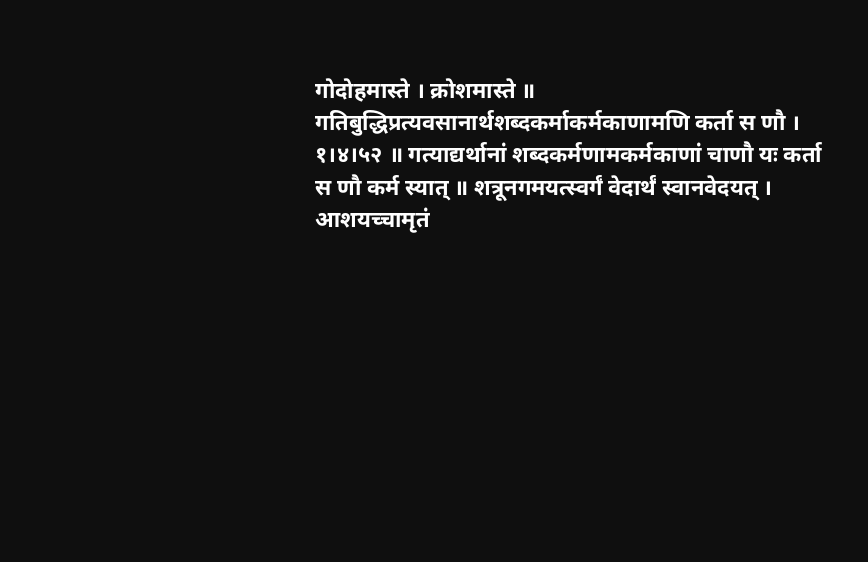गोदोहमास्ते । क्रोशमास्ते ॥ गतिबुद्धिप्रत्यवसानार्थशब्दकर्माकर्मकाणामणि कर्ता स णौ । १।४।५२ ॥ गत्याद्यर्थानां शब्दकर्मणामकर्मकाणां चाणौ यः कर्ता स णौ कर्म स्यात् ॥ शत्रूनगमयत्स्वर्गं वेदार्थं स्वानवेदयत् । आशयच्चामृतं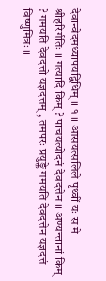देवान्वेदमध्यापयद्विधिम् ॥ १ ॥ आसयत्सलिले पृथ्वीं यः स मे श्रीहरिर्गतिः ॥ गत्यादि किम् ? पाचयत्योदनं देवदत्तेन ॥ अण्यन्तानां किम् ? गमयति देवदत्तो यज्ञदत्तम् , तमपरः प्रयुङ्क्ते गमयति देवदत्तेन यज्ञदत्तं विष्णुमित्रः ॥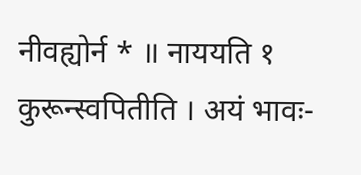नीवह्योर्न * ॥ नाययति १ कुरून्स्वपितीति । अयं भावः-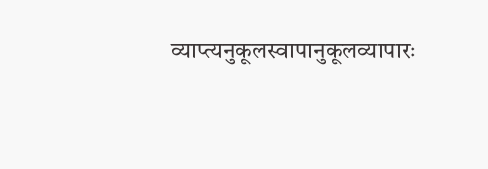व्याप्त्यनुकूलस्वापानुकूलव्यापारः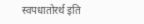स्वपधातोरर्थ इति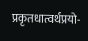प्रकृतधात्वर्थप्रयो-